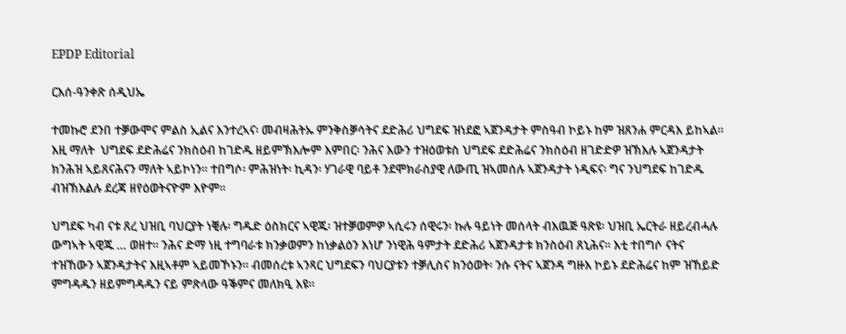EPDP Editorial

ርእሰ-ዓንቀጽ ሰዲህኤ

ተመኩሮ ደንበ ተቓውሞና ምልስ ኢልና እንተረኣና፡ መብዛሕትኡ ምንቅስቓሳትና ደድሕሪ ህግደፍ ዝነደፎ ኣጀንዳታት ምስዓብ ኮይኑ ከም ዝጸንሐ ምርዳእ ይከኣል። እዚ ማለት  ህግደፍ ደድሕሬና ንክስዕብ ከገድዱ ዘይምኽእሎም እምበር፡ ንሕና እውን ተዝዕወቱስ ህግደፍ ደድሕሬና ንክስዕብ ዘገድድዎ ዝኽእሉ ኣጀንዳታት ክንሕዝ ኣይጸናሕናን ማለት ኣይኮነን። ተበግሶ፡ ምሕዝነት፡ ኪዳን፡ ሃገራዊ ባይቶ ንደሞክራስያዊ ለውጢ ዝኣመሰሉ ኣጀንዳታት ነዲፍና፡ ግና ንህግደፍ ከገድዱ ብዝኽእልሉ ደረጃ ዘየዕወትናዮም እዮም።

ህግደፍ ካብ ናቱ ጸረ ህዝቢ ባህርያት ነቒሉ፡ ግዱድ ዕስክርና ኣዊጁ፡ ዝተቓወምዎ ኣሲሩን ሰዊሩን፡ ኩሉ ዓይነት መሰላት ብእዉጅ ዓጽዩ፡ ህዝቢ ኤርትራ ዘይረብሓሉ ውግኣት ኣዊጁ … ወዘተ። ንሕና ድማ ነዚ ተግባራቱ ክንቃወምን ከነቃልዕን እነሆ ንነዊሕ ዓምታት ደድሕሪ ኣጀንዳታቱ ክንስዕብ ጸኒሕና። እቲ ተበግሶ ናትና ተዝኸውን ኣጀንዳታትና እዚኣቶም ኣይመኾኑን። ብመሰረቱ ኣንጻር ህግደፍን ባህርያቱን ተቓሊስና ክንዕወት፡ ንሱ ናትና ኣጀንዳ ግዙእ ኮይኑ ደድሕሬና ከም ዝኸይድ ምግዳዱን ዘይምግዳዱን ናይ ምጽላው ዓቕምና መለክዒ እዩ።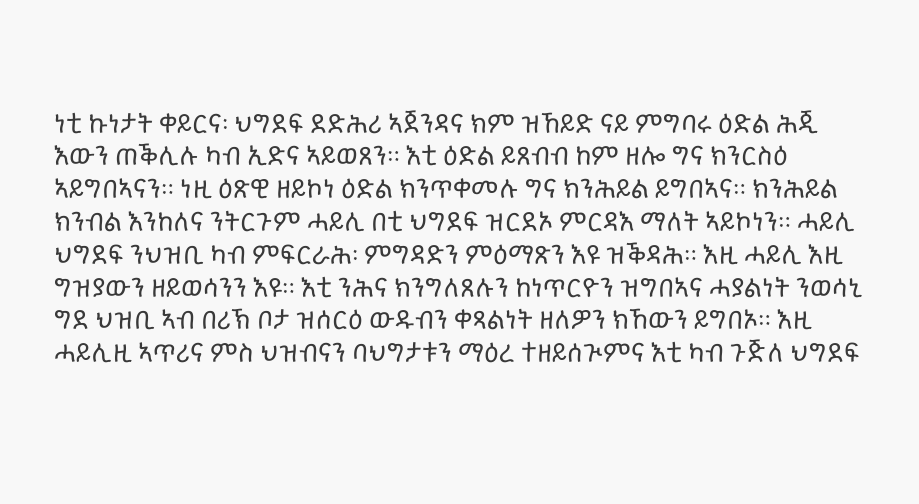ነቲ ኩነታት ቀይርና፡ ህግደፍ ደድሕሪ ኣጀንዳና ክም ዝኸይድ ናይ ምግባሩ ዕድል ሕጂ እውን ጠቕሊሉ ካብ ኢድና ኣይወጸን። እቲ ዕድል ይጸብብ ከም ዘሎ ግና ክንርስዕ ኣይግበኣናን። ነዚ ዕጽዊ ዘይኮነ ዕድል ክንጥቀመሉ ግና ክንሕይል ይግበኣና። ክንሕይል ክንብል እንከለና ንትርጉም ሓይሊ በቲ ህግደፍ ዝርደኦ ምርዳእ ማለት ኣይኮነን። ሓይሊ ህግደፍ ንህዝቢ ካብ ምፍርራሕ፡ ምግዳድን ምዕማጽን እዩ ዝቕዳሕ። እዚ ሓይሊ እዚ ግዝያውን ዘይወሳንን እዩ። እቲ ንሕና ክንግለጸሉን ከነጥርዮን ዝግበኣና ሓያልነት ንወሳኒ ግደ ህዝቢ ኣብ በሪኽ ቦታ ዝሰርዕ ውዱብን ቀጻልነት ዘለዎን ክኸውን ይግበኦ። እዚ ሓይሊዚ ኣጥሪና ምስ ህዝብናን ባህግታቱን ማዕረ ተዘይሰጒምና እቲ ካብ ጉጅለ ህግደፍ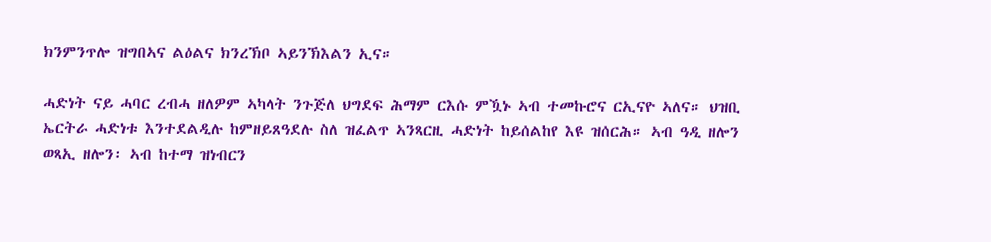ክንምንጥሎ ዝግበኣና ልዕልና ክንረኽቦ ኣይንኽእልን ኢና።

ሓድነት ናይ ሓባር ረብሓ ዘለዎም ኣካላት ንጉጅለ ህግደፍ ሕማም ርእሱ ምዃኑ ኣብ ተመኩሮና ርኢናዮ ኣለና። ህዝቢ ኤርትራ ሓድነቱ እንተደልዲሉ ከምዘይጸዓደሉ ስለ ዝፈልጥ ኣንጻርዚ ሓድነት ከይሰልከየ እዩ ዝሰርሕ። ኣብ ዓዲ ዘሎን ወጻኢ ዘሎን፡ ኣብ ከተማ ዝነብርን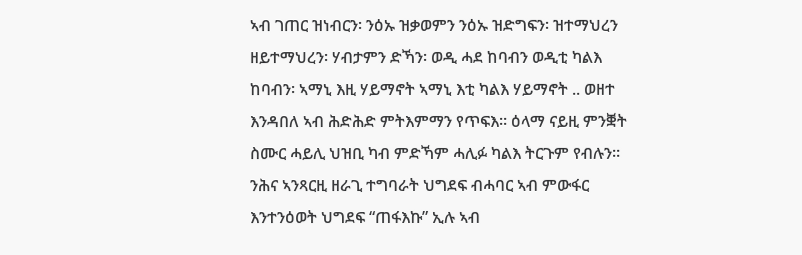ኣብ ገጠር ዝነብርን፡ ንዕኡ ዝቃወምን ንዕኡ ዝድግፍን፡ ዝተማህረን ዘይተማህረን፡ ሃብታምን ድኻን፡ ወዲ ሓደ ከባብን ወዲቲ ካልእ ከባብን፡ ኣማኒ እዚ ሃይማኖት ኣማኒ እቲ ካልእ ሃይማኖት .. ወዘተ እንዳበለ ኣብ ሕድሕድ ምትእምማን የጥፍእ። ዕላማ ናይዚ ምንቛት ስሙር ሓይሊ ህዝቢ ካብ ምድኻም ሓሊፉ ካልእ ትርጉም የብሉን። ንሕና ኣንጻርዚ ዘራጊ ተግባራት ህግደፍ ብሓባር ኣብ ምውፋር እንተንዕወት ህግደፍ “ጠፋእኩ” ኢሉ ኣብ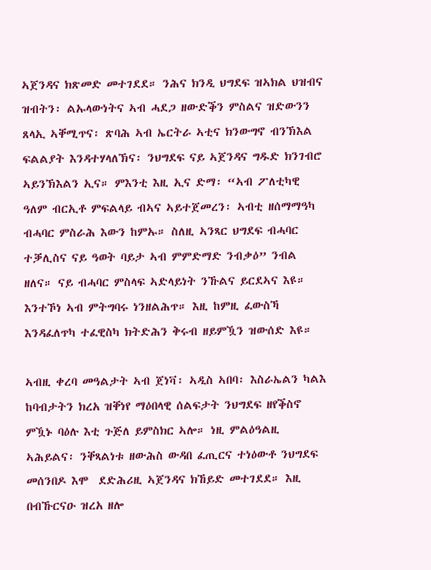ኣጀንዳና ክጽመድ መተገደደ። ንሕና ክንዲ ህግደፍ ዝኣክል ህዝብና ዝብትን፡ ልኡላውነትና ኣብ ሓደጋ ዘውድቕን ምስልና ዝድውንን ጸላኢ ኣቐሚጥና፡ ጽባሕ ኣብ ኤርትራ ኣቲና ክንውግኖ ብንኽእል ፍልልያት እንዳተሃላለኽና፡ ንህግደፍ ናይ ኣጀንዳና ግዱድ ክንገብሮ ኣይንኽእልን ኢና። ምእንቲ እዚ ኢና ድማ፡ “ኣብ ፖለቲካዊ ዓለም ብርኢቶ ምፍልላይ ብኣና ኣይተጀመረን፡ ኣብቲ ዘሰማማዓካ ብሓባር ምስራሕ እውን ከምኡ። ስለዚ ኣንጻር ህግደፍ ብሓባር ተቓሊስና ናይ ዓወት ባይታ ኣብ ምምድማድ ንብቃዕ” ንብል ዘለና። ናይ ብሓባር ምስላፍ ኣድላይነት ንኹልና ይርደኣና እዩ። እንተኾነ ኣብ ምትግባሩ ነንዘልሕጥ። እዚ ከምዚ ፈውስኻ እንዳፈለጥካ ተፈዊስካ ክትድሕን ቅሩብ ዘይምዃን ዝውሰድ እዩ።

ኣብዚ ቀረባ መዓልታት ኣብ ጀነቫ፡ ኣዲስ ኣበባ፡ እስራኤልን ካልእ ከባብታትን ክረአ ዝቐነየ ማዕበላዊ ሰልፍታት ንህግደፍ ዘየቕስኖ ምዃኑ ባዕሉ እቲ ጉጅለ ይምስክር ኣሎ። ነዚ ምልዕዓልዚ ኣሕይልና፡ ንቐጻልነቱ ዘውሕስ ውዳበ ፈጢርና ተነዕውቶ ንህግደፍ መሰንበዶ እሞ  ደድሕሪዚ ኣጀንዳና ክኸይድ መተገደደ። እዚ በብኹርናዑ ዝረአ ዘሎ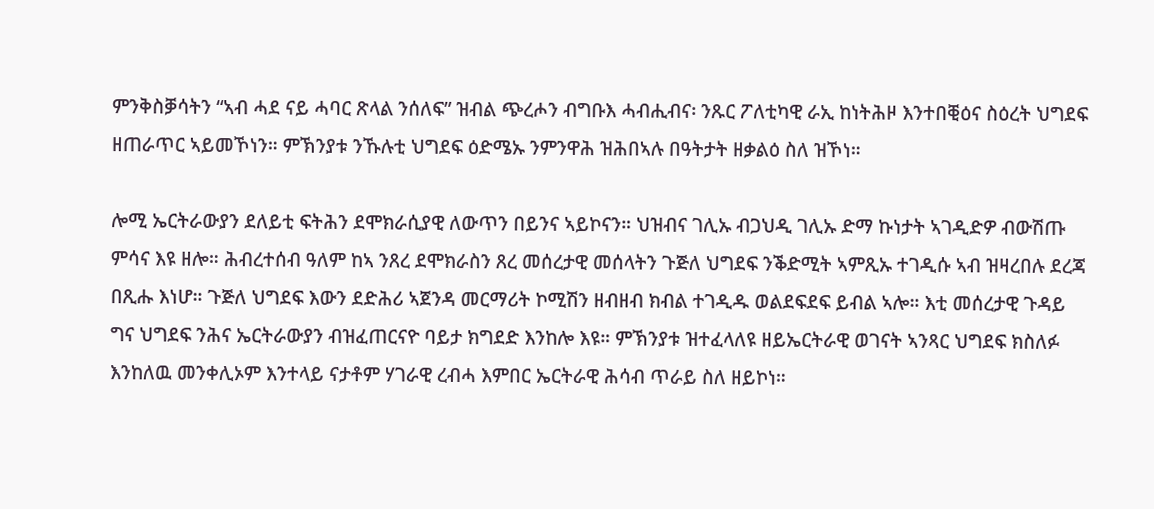ምንቅስቓሳትን “ኣብ ሓደ ናይ ሓባር ጽላል ንሰለፍ” ዝብል ጭረሖን ብግቡእ ሓብሒብና፡ ንጹር ፖለቲካዊ ራኢ ከነትሕዞ እንተበቒዕና ስዕረት ህግደፍ ዘጠራጥር ኣይመኾነን። ምኽንያቱ ንኹሉቲ ህግደፍ ዕድሜኡ ንምንዋሕ ዝሕበኣሉ በዓትታት ዘቃልዕ ስለ ዝኾነ።

ሎሚ ኤርትራውያን ደለይቲ ፍትሕን ደሞክራሲያዊ ለውጥን በይንና ኣይኮናን። ህዝብና ገሊኡ ብጋህዲ ገሊኡ ድማ ኩነታት ኣገዲድዎ ብውሽጡ ምሳና እዩ ዘሎ። ሕብረተሰብ ዓለም ከኣ ንጸረ ደሞክራስን ጸረ መሰረታዊ መሰላትን ጉጅለ ህግደፍ ንቕድሚት ኣምጺኡ ተገዲሱ ኣብ ዝዛረበሉ ደረጃ በጺሑ እነሆ። ጉጅለ ህግደፍ እውን ደድሕሪ ኣጀንዳ መርማሪት ኮሚሽን ዘብዘብ ክብል ተገዲዱ ወልደፍደፍ ይብል ኣሎ። እቲ መሰረታዊ ጉዳይ ግና ህግደፍ ንሕና ኤርትራውያን ብዝፈጠርናዮ ባይታ ክግደድ እንከሎ እዩ። ምኽንያቱ ዝተፈላለዩ ዘይኤርትራዊ ወገናት ኣንጻር ህግደፍ ክስለፉ እንከለዉ መንቀሊኦም እንተላይ ናታቶም ሃገራዊ ረብሓ እምበር ኤርትራዊ ሕሳብ ጥራይ ስለ ዘይኮነ።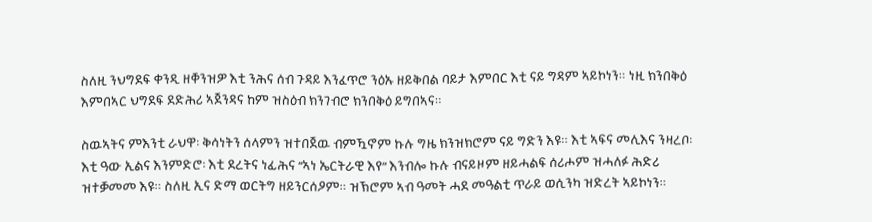ስለዚ ንህግደፍ ቀንዲ ዘቐንዝዎ እቲ ንሕና ሰብ ጉዳይ እንፈጥሮ ንዕኡ ዘይቅበል ባይታ እምበር እቲ ናይ ግዳም ኣይኮነን። ነዚ ክንበቅዕ እምበኣር ህግደፍ ደድሕሪ ኣጀንዳና ከም ዝስዕብ ክንገብሮ ክንበቅዕ ይግበኣና።

ስዉኣትና ምእንቲ ራህዋ፡ ቅሳነትን ሰላምን ዝተበጀዉ ብምዃኖም ኩሉ ግዜ ክንዝክሮም ናይ ግድን እዩ። እቲ ኣፍና መሊእና ንዛረቦ፡ እቲ ዓው ኢልና እንምድሮ፡ እቲ ደረትና ነፊሕና “ኣነ ኤርትራዊ እየ” እንብሎ ኩሉ ብናይዞም ዘይሓልፍ ሰሪሖም ዝሓለፉ ሕድሪ ዝተቓመመ እዩ። ስለዚ ኢና ድማ ወርትግ ዘይንርሰዖም። ዝኽሮም ኣብ ዓመት ሓደ መዓልቲ ጥራይ ወሲንካ ዝድረት ኣይኮነን።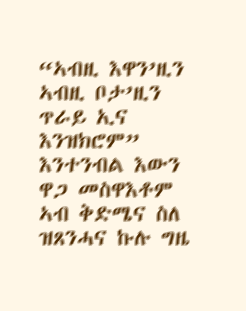“ኣብዚ እዋን’ዚን ኣብዚ ቦታ’ዚን ጥራይ ኢና እንዝክሮም” እንተንብል እውን ዋጋ መስዋእቶም ኣብ ቅድሜና ስለ ዝጸንሓና ኩሉ ግዜ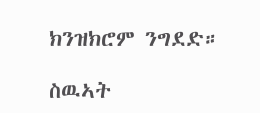ክንዝክሮም ንግደድ።

ስዉኣት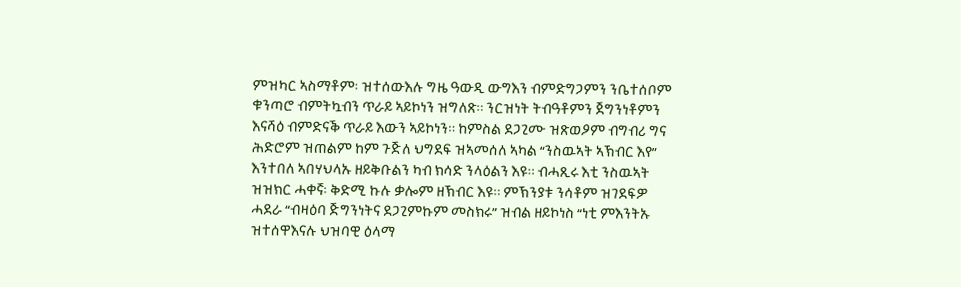ምዝካር ኣስማቶም፡ ዝተሰውእሉ ግዜ ዓውዲ ውግእን ብምድግጋምን ንቤተሰቦም ቁንጣሮ ብምትኳብን ጥራይ ኣይኮነን ዝግለጽ። ንርዝነት ትብዓቶምን ጀግንነቶምን እናሻዕ ብምድናቕ ጥራይ እውን ኣይኮነን። ከምስል ደጋጊሙ ዝጽወዖም ብግብሪ ግና ሕድሮም ዝጠልም ከም ጉጅለ ህግደፍ ዝኣመሰለ ኣካል “ንስዉኣት ኣኽብር እየ” እንተበለ ኣበሃህላኡ ዘይቅቡልን ካብ ክሳድ ንላዕልን እዩ። ብሓጺሩ እቲ ንስዉኣት ዝዝክር ሓቀኛ፡ ቅድሚ ኩሉ ቃሎም ዘኽብር እዩ። ምኽንያቱ ንሳቶም ዝገደፍዎ ሓደራ “ብዛዕባ ጅግንነትና ደጋጊምኩም መስክሩ” ዝብል ዘይኮነስ “ነቲ ምእንትኡ ዝተሰዋእናሉ ህዝባዊ ዕላማ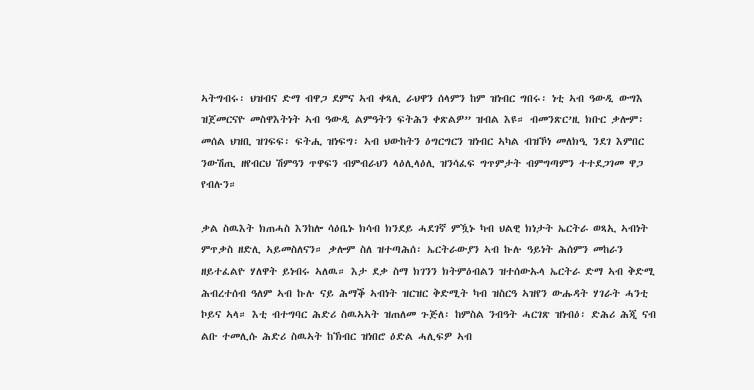ኣትግብሩ፡ ህዝብና ድማ ብዋጋ ደምና ኣብ ቀጻሊ ራህዋን ሰላምን ከም ዝነብር ግበሩ፡ ነቲ ኣብ ዓውዲ ውግእ ዝጀመርናዮ መስዋእትነት ኣብ ዓውዲ ልምዓትን ፍትሕን ቀጽልዎ” ዝብል እዩ። ብመንጽር’ዚ ክቡር ቃሎም፡ መሰል ህዝቢ ዝገፍፍ፡ ፍትሒ ዝነፍግ፡ ኣብ ህውከትን ዕግርግርን ዝነብር ኣካል ብዝኾነ መለክዒ ንደገ እምበር ንውሽጢ ዘየብርህ ሽምዓን ጥዋፍን ብምብራህን ላዕሊላዕሊ ዝንሳፈፍ ግጥምታት ብምግጣምን ተተደጋገመ ዋጋ የብሉን።

ቃል ስዉእት ክጠሓስ እንከሎ ሳዕቤኑ ክሳብ ክንደይ ሓደገኛ ምዃኑ ካብ ህልዊ ክነታት ኤርትራ ወጻኢ ኣብነት ምጥቃስ ዘድሊ ኣይመስለናን። ቃሎም ስለ ዝተጣሕሰ፡ ኤርትራውያን ኣብ ኩሉ ዓይነት ሕሰምን መከራን ዘይተፈልዮ ሃለዋት ይነብሩ ኣለዉ። እታ ደቃ ስማ ክገንን ክትምዕብልን ዝተሰውኡላ ኤርትራ ድማ ኣብ ቅድሚ ሕብረተሰብ ዓለም ኣብ ኩሉ ናይ ሕማቕ ኣብነት ዝርዝር ቅድሚት ካብ ዝስርዓ ኣዝየን ውሑዳት ሃገራት ሓንቲ ኮይና ኣላ። እቲ ብተግባር ሕድሪ ስዉኣኣት ዝጠለመ ጉጅለ፡ ከምስል ንብዓት ሓርገጽ ዝነብዕ፡ ድሕሪ ሕጂ ናብ ልቡ ተመሊሱ ሕድሪ ስዉኣት ከኽብር ዝነበሮ ዕድል ሓሊፍዎ ኣብ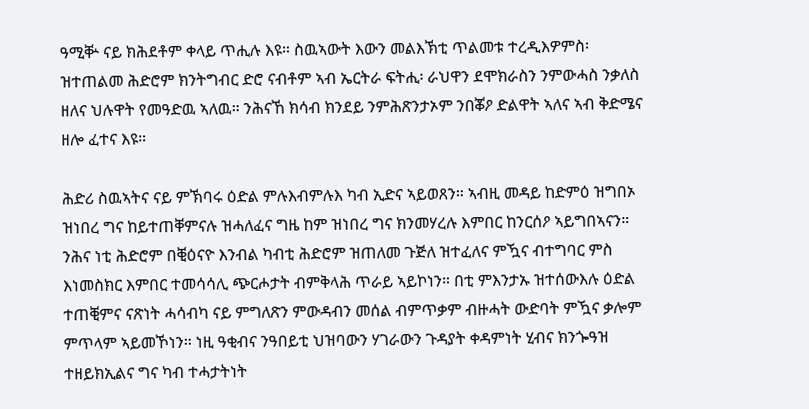ዓሚቝ ናይ ክሕደቶም ቀላይ ጥሒሉ እዩ። ስዉኣውት እውን መልእኽቲ ጥልመቱ ተረዲእዎምስ፡ ዝተጠልመ ሕድሮም ክንትግብር ድሮ ናብቶም ኣብ ኤርትራ ፍትሒ፡ ራህዋን ደሞክራስን ንምውሓስ ንቃለስ ዘለና ህሉዋት የመዓድዉ ኣለዉ። ንሕናኸ ክሳብ ክንደይ ንምሕጽንታኦም ንበቖዖ ድልዋት ኣለና ኣብ ቅድሜና ዘሎ ፈተና እዩ።

ሕድሪ ስዉኣትና ናይ ምኽባሩ ዕድል ምሉእብምሉእ ካብ ኢድና ኣይወጸን። ኣብዚ መዳይ ከድምዕ ዝግበኦ ዝነበረ ግና ከይተጠቐምናሉ ዝሓለፈና ግዜ ከም ዝነበረ ግና ክንመሃረሉ እምበር ከንርሰዖ ኣይግበኣናን። ንሕና ነቲ ሕድሮም በቒዕናዮ እንብል ካብቲ ሕድሮም ዝጠለመ ጉጅለ ዝተፈለና ምዃና ብተግባር ምስ እነመስክር እምበር ተመሳሳሊ ጭርሖታት ብምቅላሕ ጥራይ ኣይኮነን። በቲ ምእንታኡ ዝተሰውእሉ ዕድል ተጠቒምና ናጽነት ሓሳብካ ናይ ምግለጽን ምውዳብን መሰል ብምጥቃም ብዙሓት ውድባት ምዃና ቃሎም ምጥላም ኣይመኾነን። ነዚ ዓቂብና ንዓበይቲ ህዝባውን ሃገራውን ጉዳያት ቀዳምነት ሂብና ክንጐዓዝ ተዘይክኢልና ግና ካብ ተሓታትነት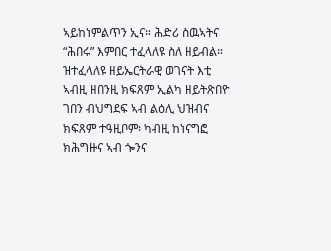ኣይከነምልጥን ኢና። ሕድሪ ስዉኣትና “ሕበሩ” እምበር ተፈላለዩ ስለ ዘይብል። ዝተፈላለዩ ዘይኤርትራዊ ወገናት እቲ ኣብዚ ዘበንዚ ክፍጸም ኢልካ ዘይትጽበዮ ገበን ብህግደፍ ኣብ ልዕሊ ህዝብና ክፍጸም ተዓዚቦም፡ ካብዚ ከነናግፎ ክሕግዙና ኣብ ጐንና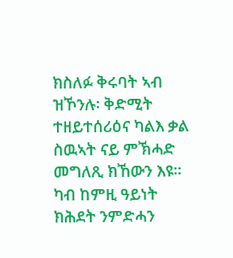ክስለፉ ቅሩባት ኣብ ዝኾንሉ፡ ቅድሚት ተዘይተሰሪዕና ካልእ ቃል ስዉኣት ናይ ምኽሓድ መግለጺ ክኸውን እዩ። ካብ ከምዚ ዓይነት ክሕደት ንምድሓን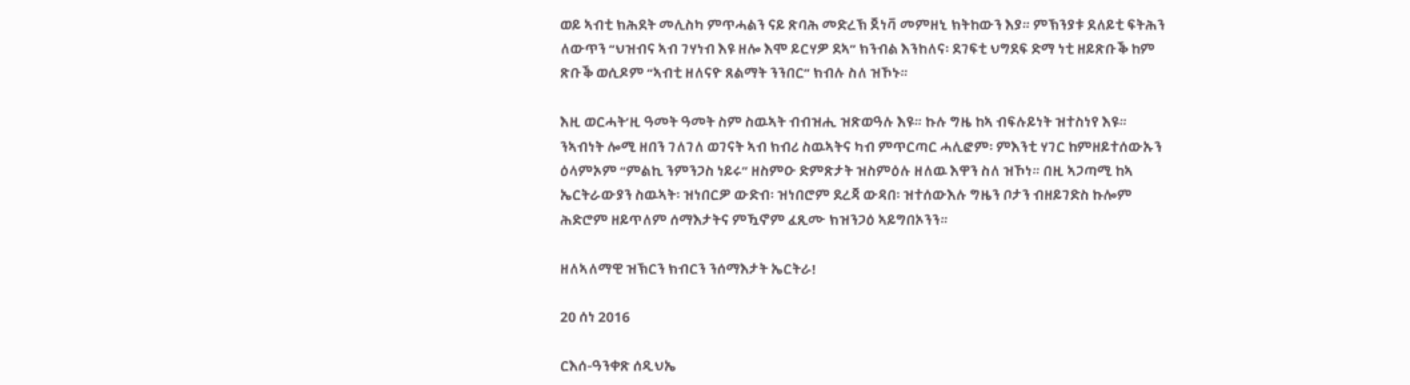ወይ ኣብቲ ክሕደት መሊስካ ምጥሓልን ናይ ጽባሕ መድረኽ ጀነቫ መምዘኒ ክትከውን እያ። ምኽንያቱ ደለይቲ ፍትሕን ለውጥን “ህዝብና ኣብ ገሃነብ እዩ ዘሎ እሞ ይርሃዎ ደኣ” ክንብል እንከለና፡ ደገፍቲ ህግደፍ ድማ ነቲ ዘይጽቡቕ ከም ጽቡቕ ወሲዶም “ኣብቲ ዘለናዮ ጸልማት ንንበር” ክብሉ ስለ ዝኾኑ።

እዚ ወርሓት’ዚ ዓመት ዓመት ስም ስዉኣት ብብዝሒ ዝጽወዓሉ እዩ። ኩሉ ግዜ ከኣ ብፍሉይነት ዝተስነየ እዩ። ንኣብነት ሎሚ ዘበን ገለገለ ወገናት ኣብ ክብሪ ስዉኣትና ካብ ምጥርጣር ሓሊፎም፡ ምእንቲ ሃገር ከምዘይተሰውኡን ዕላምኦም “ምልኪ ንምንጋስ ነይሩ” ዘስምዑ ድምጽታት ዝስምዕሉ ዘለዉ እዋን ስለ ዝኾነ። በዚ ኣጋጣሚ ከኣ ኤርትራውያን ስዉኣት፡ ዝነበርዎ ውድብ፡ ዝነበሮም ደረጃ ውዳበ፡ ዝተሰውእሉ ግዜን ቦታን ብዘይገድስ ኩሎም ሕድሮም ዘይጥለም ሰማእታትና ምዃኖም ፈጺሙ ክዝንጋዕ ኣይግበኦንን።

ዘለኣለማዊ ዝኽርን ክብርን ንሰማእታት ኤርትራ!

20 ሰነ 2016

ርእሰ-ዓንቀጽ ሰዲህኤ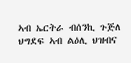ኣብ ኤርትራ ብሰንኪ ጉጅለ ህግደፍ ኣብ ልዕሊ ህዝብና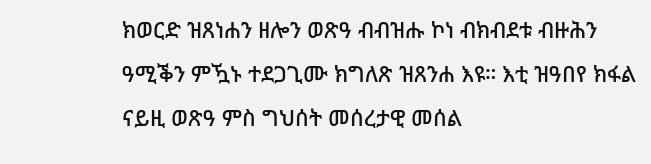ክወርድ ዝጸነሐን ዘሎን ወጽዓ ብብዝሑ ኮነ ብክብደቱ ብዙሕን ዓሚቕን ምዃኑ ተደጋጊሙ ክግለጽ ዝጸንሐ እዩ። እቲ ዝዓበየ ክፋል ናይዚ ወጽዓ ምስ ግህሰት መሰረታዊ መሰል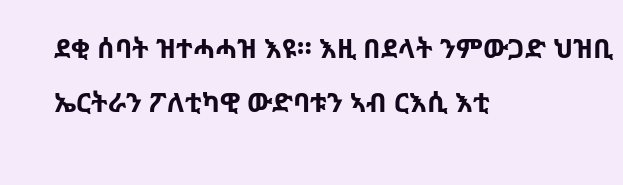ደቂ ሰባት ዝተሓሓዝ እዩ። እዚ በደላት ንምውጋድ ህዝቢ ኤርትራን ፖለቲካዊ ውድባቱን ኣብ ርእሲ እቲ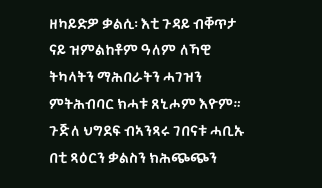ዘካይድዎ ቃልሲ፡ እቲ ጉዳይ ብቐጥታ ናይ ዝምልከቶም ዓለም ለኻዊ ትካላትን ማሕበራትን ሓገዝን ምትሕብባር ክሓቱ ጸኒሖም እዮም። ጉጅለ ህግደፍ ብኣንጻሩ ገበናቱ ሓቢኡ በቲ ጻዕርን ቃልስን ክሕጭጭን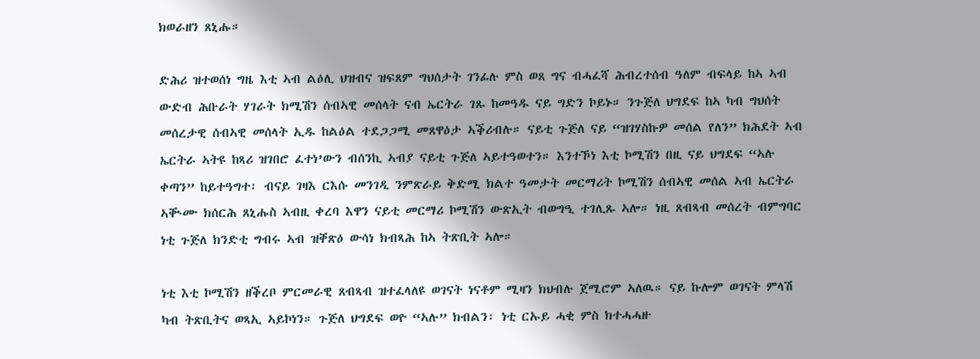ክወራዘን ጸኒሑ።

ድሕሪ ዝተወሰነ ግዜ እቲ ኣብ ልዕሊ ህዝብና ዝፍጸም ግህሰታት ገንፊሉ ምስ ወጸ ግና ብሓፈሻ ሕብረተሰብ ዓለም ብፍላይ ከኣ ኣብ ውድብ ሕቡራት ሃገራት ክሚሽን ሰብኣዊ መሰላት ናብ ኤርትራ ገጹ ከመዓዱ ናይ ግድን ኮይኑ። ንጉጅለ ህግደፍ ከኣ ካብ ግህሰት መሰረታዊ ሰብኣዊ መሰላት ኢዱ ከልዕል ተደጋጋሚ መጸዋዕታ ኣቕሪብሉ። ናይቲ ጉጅለ ናይ “ዝገሃስኩዎ መሰል የለን” ክሕደት ኣብ ኤርትራ ኣትዩ ከጻሪ ዝገበሮ ፈተነ’ውን ብሰንኪ ኣብያ ናይቲ ጉጅለ ኣይተዓወተን። እንተኾነ እቲ ኮሚሽን በዚ ናይ ህግደፍ “ኣሉ ቀጣን” ከይተዓግተ፡ ብናይ ገዛእ ርእሱ መንገዲ ንምጽራይ ቅድሚ ክልተ ዓመታት መርማሪት ኮሚሽን ሰብኣዊ መሰል ኣብ ኤርትራ ኣቚሙ ክሰርሕ ጸኒሑስ ኣብዚ ቀረባ እዋን ናይቲ መርማሪ ኮሚሽን ውጽኢት ብወግዒ ተገሊጹ ኣሎ። ነዚ ጸብጻብ መሰረት ብምግባር ነቲ ጉጅለ ክንድቲ ግብሩ ኣብ ዝቐጽዕ ውሳነ ክብጻሕ ከኣ ትጽቢት ኣሎ።

ነቲ እቲ ኮሚሽን ዘቕረቦ ምርመራዊ ጸብጻብ ዝተፈላለዩ ወገናት ነናቶም ሚዛን ክህብሉ ጀሚሮም ኣለዉ። ናይ ኩሎም ወገናት ምላሽ ካብ ትጽቢትና ወጻኢ ኣይኮነን። ጉጅለ ህግደፍ ወዮ “ኣሉ” ክብልን፡ ነቲ ርኡይ ሓቂ ምስ ክተሓሓዙ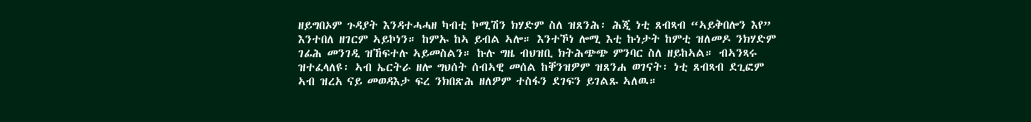ዘይግበኦም ጉዳያት እንዳተሓሓዘ ካብቲ ኮሚሽን ክሃድም ስለ ዝጸንሕ፡ ሕጂ ነቲ ጸብጻብ “ኣይቅበሎን እየ” እንተበለ ዘገርም ኣይኮነን። ከምኡ ከኣ ይብል ኣሎ። እንተኾነ ሎሚ እቲ ኩነታት ከምቲ ዝለመዶ ንክሃድም ገፊሕ መንገዲ ዝኸፍተሉ ኣይመስልን። ኩሉ ግዜ ብህዝቢ ክትሕጭጭ ምንባር ስለ ዘይከኣል። ብኣንጻሩ ዝተፈላለዩ፡ ኣብ ኤርትራ ዘሎ ግህሰት ሰብኣዊ መሰል ከቐንዝዎም ዝጸንሐ ወገናት፡ ነቲ ጸብጻብ ደጊፎም ኣብ ዝረአ ናይ መወዳእታ ፍረ ንክበጽሕ ዘለዎም ተስፋን ደገፍን ይገልጹ ኣለዉ።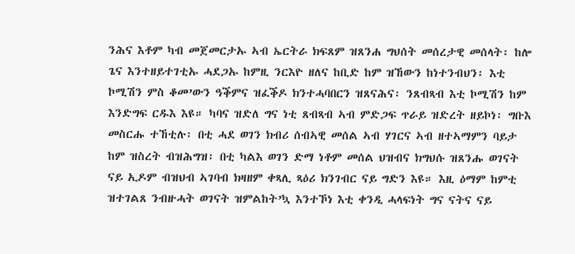ንሕና እቶም ካብ መጀመርታኡ ኣብ ኤርትራ ክፍጸም ዝጸንሐ ግህሰት መሰረታዊ መሰላት፡ ከሎ ጌና እንተዘይተገቲኡ ሓደጋኡ ከምዚ ንርእዮ ዘለና ከቢድ ከም ዝኸውን ከነተንብህን፡ እቲ ኮሚሽን ምስ ቆመ’ውን ዓቕምና ዝፈቕዶ ክንተሓባበርን ዝጸናሕና፡ ንጸብጻብ እቲ ኮሚሽን ከም እንድግፍ ርዱእ እዩ። ካባና ዝድለ ግና ነቲ ጸብጻብ ኣብ ምድጋፍ ጥራይ ዝድረት ዘይኮነ፡ ግቡእ መስርሑ ተኸቲሉ፡ በቲ ሓደ ወገን ክብሪ ሰብኣዊ መሰል ኣብ ሃገርና ኣብ ዘተኣማምን ባይታ ከም ዝስረት ብዝሕግዝ፡ በቲ ካልእ ወገን ድማ ነቶም መሰል ህዝብና ክግህሱ ዝጸንሑ ወገናት ናይ ኢዶም ብዝህብ ኣገባብ ክዛዘም ቀጻሊ ጻዕሪ ክንገብር ናይ ግድን እዩ። እዚ ዕማም ከምቲ ዝተገልጸ ንብዙሓት ወገናት ዝምልከት’ኳ እንተኾነ እቲ ቀንዲ ሓላፍነት ግና ናትና ናይ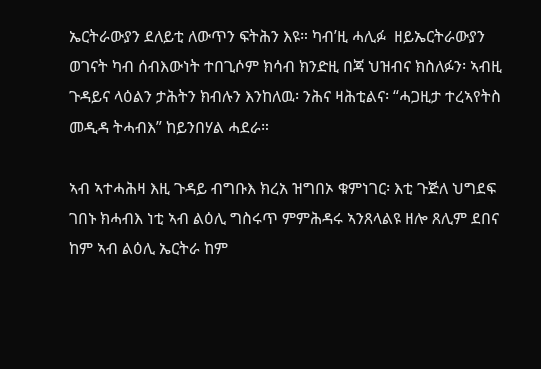ኤርትራውያን ደለይቲ ለውጥን ፍትሕን እዩ። ካብ’ዚ ሓሊፉ  ዘይኤርትራውያን ወገናት ካብ ሰብእውነት ተበጊሶም ክሳብ ክንድዚ በጃ ህዝብና ክስለፉን፡ ኣብዚ ጉዳይና ላዕልን ታሕትን ክብሉን እንከለዉ፡ ንሕና ዛሕቲልና፡ “ሓጋዚታ ተረኣየትስ መዲዳ ትሓብእ” ከይንበሃል ሓደራ።

ኣብ ኣተሓሕዛ እዚ ጉዳይ ብግቡእ ክረአ ዝግበኦ ቁምነገር፡ እቲ ጉጅለ ህግደፍ ገበኑ ክሓብእ ነቲ ኣብ ልዕሊ ግስሩጥ ምምሕዳሩ ኣንጸላልዩ ዘሎ ጸሊም ደበና ከም ኣብ ልዕሊ ኤርትራ ከም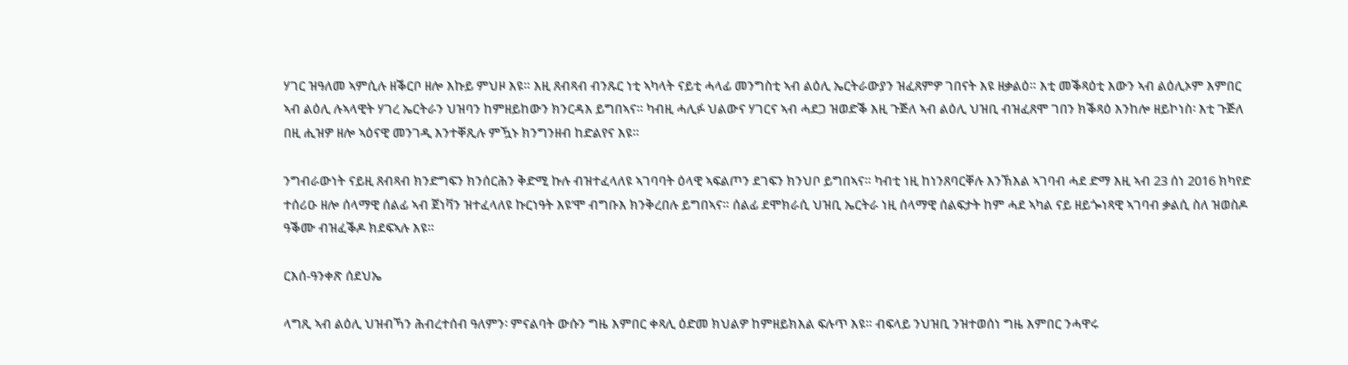ሃገር ዝዓለመ ኣምሲሉ ዘቕርቦ ዘሎ እኩይ ምህዞ እዩ። እዚ ጸብጻብ ብንጹር ነቲ ኣካላት ናይቲ ሓላፊ መንግስቲ ኣብ ልዕሊ ኤርትራውያን ዝፈጸምዎ ገበናት እዩ ዘቃልዕ። እቲ መቕጻዕቲ እውን ኣብ ልዕሊኦም እምበር ኣብ ልዕሊ ሉኣላዊት ሃገረ ኤርትራን ህዝባን ከምዘይከውን ክንርዳእ ይግበኣና። ካብዚ ሓሊፉ ህልውና ሃገርና ኣብ ሓደጋ ዝወድቕ እዚ ጉጅለ ኣብ ልዕሊ ህዝቢ ብዝፈጸሞ ገበን ክቕጻዕ እንከሎ ዘይኮነስ፡ እቲ ጉጅለ በዚ ሒዝዎ ዘሎ ኣዕናዊ መንገዲ እንተቐጺሉ ምዃኑ ክንግንዘብ ከድልየና እዩ።

ንግብራውነት ናይዚ ጸብጻብ ክንድግፍን ክንሰርሕን ቅድሚ ኩሉ ብዝተፈላለዩ ኣገባባት ዕላዊ ኣፍልጦን ደገፍን ክንህቦ ይግበኣና። ካብቲ ነዚ ከነንጸባርቐሉ እንኽእል ኣገባብ ሓደ ድማ እዚ ኣብ 23 ሰነ 2016 ክካየድ ተሰሪዑ ዘሎ ሰላማዊ ሰልፊ ኣብ ጀነቫን ዝተፈላለዩ ኩርነዓት እዩ’ሞ ብግቡእ ክንቅረበሉ ይግበኣና። ሰልፊ ደሞክራሲ ህዝቢ ኤርትራ ነዚ ሰላማዊ ሰልፍታት ከም ሓደ ኣካል ናይ ዘይጐነጻዊ ኣገባብ ቃልሲ ስለ ዝወስዶ ዓቕሙ ብዝፈቕዶ ክደፍኣሉ እዩ።

ርእሰ-ዓንቀጽ ሰደህኤ

ላግጺ ኣብ ልዕሊ ህዝብኻን ሕብረተሰብ ዓለምን፡ ምናልባት ውሱን ግዜ እምበር ቀጻሊ ዕድመ ክህልዎ ከምዘይክእል ፍሉጥ እዩ። ብፍላይ ንህዝቢ ንዝተወሰነ ግዜ እምበር ንሓዋሩ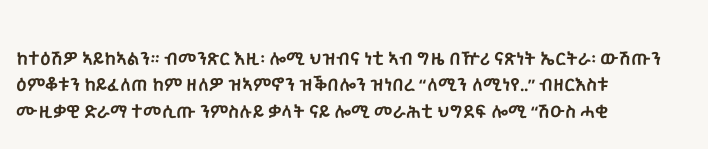ከተዕሽዎ ኣይከኣልን። ብመንጽር እዚ፡ ሎሚ ህዝብና ነቲ ኣብ ግዜ በዅሪ ናጽነት ኤርትራ፡ ውሽጡን ዕምቆቱን ከይፈለጠ ከም ዘለዎ ዝኣምኖን ዝቕበሎን ዝነበረ “ለሚን ለሚነየ..” ብዘርእስቱ ሙዚቃዊ ድራማ ተመሲጡ ንምስሉይ ቃላት ናይ ሎሚ መራሕቲ ህግደፍ ሎሚ “ሽዑስ ሓቂ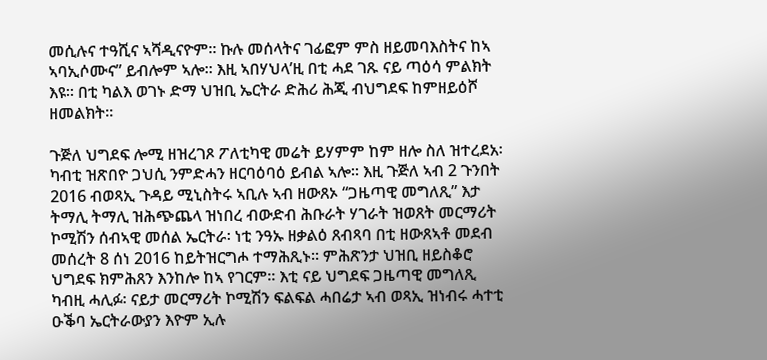መሲሉና ተዓሺና ኣሻዲናዮም። ኩሉ መሰላትና ገፊፎም ምስ ዘይመባእስትና ከኣ ኣባኢሶሙና” ይብሎም ኣሎ። እዚ ኣበሃህላ’ዚ በቲ ሓደ ገጹ ናይ ጣዕሳ ምልክት እዩ። በቲ ካልእ ወገኑ ድማ ህዝቢ ኤርትራ ድሕሪ ሕጂ ብህግደፍ ከምዘይዕሾ ዘመልክት።

ጉጅለ ህግደፍ ሎሚ ዘዝረገጾ ፖለቲካዊ መሬት ይሃምም ከም ዘሎ ስለ ዝተረደአ፡ ካብቲ ዝጽበዮ ጋህሲ ንምድሓን ዘርባዕባዕ ይብል ኣሎ። እዚ ጉጅለ ኣብ 2 ጉንበት 2016 ብወጻኢ ጉዳይ ሚኒስትሩ ኣቢሉ ኣብ ዘውጸኦ “ጋዜጣዊ መግለጺ” እታ ትማሊ ትማሊ ዝሕጭጨላ ዝነበረ ብውድብ ሕቡራት ሃገራት ዝወጸት መርማሪት ኮሚሽን ሰብኣዊ መሰል ኤርትራ፡ ነቲ ንዓኡ ዘቃልዕ ጸብጻባ በቲ ዘውጸኣቶ መደብ መሰረት 8 ሰነ 2016 ከይትዝርግሖ ተማሕጺኑ። ምሕጽንታ ህዝቢ ዘይስቆሮ ህግደፍ ክምሕጸን እንከሎ ከኣ የገርም። እቲ ናይ ህግደፍ ጋዜጣዊ መግለጺ ካብዚ ሓሊፉ፡ ናይታ መርማሪት ኮሚሽን ፍልፍል ሓበሬታ ኣብ ወጻኢ ዝነብሩ ሓተቲ ዑቕባ ኤርትራውያን እዮም ኢሉ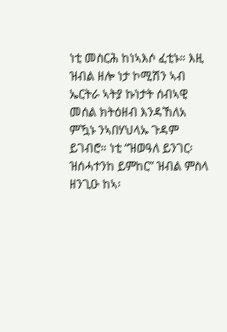ነቲ መስርሕ ከነኣእሶ ፈቲኑ። እዚ ዝብል ዘሎ ነታ ኮሚሽን ኣብ ኤርትራ ኣትያ ኩነታት ሰብኣዊ መሰል ክትዕዘብ እንዳኸለአ ምዃኑ ንኣበሃህላኡ ጉዳም ይገብሮ። ነቲ “ዝወዓለ ይንገር፡ ዝሰሓተንከ ይምከር” ዝብል ምስላ ዘንጊዑ ከኣ፡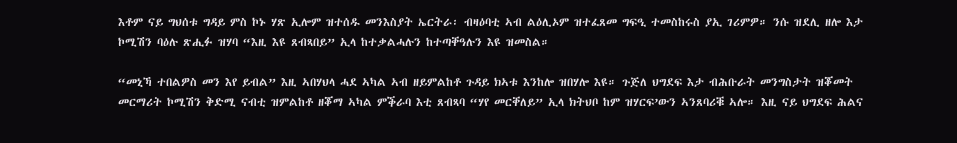እቶም ናይ ግህሰቱ ግዳይ ምስ ኮኑ ሃጽ ኢሎም ዝተሰዱ መንእስያት ኤርትራ፡ ብዛዕባቲ ኣብ ልዕሊኦም ዝተፈጸመ ግፍዒ ተመስከሩስ ያኢ ገሪምዎ። ንሱ ዝደሊ ዘሎ እታ ኮሚሽን ባዕሉ ጽሒፉ ዝሃባ “እዚ እዩ ጸብጻበይ” ኢላ ከተቃልሓሉን ከተጣቐዓሉን እዩ ዝመስል።

“መኒኻ ተበልዎስ መን እየ ይብል” እዚ ኣበሃህላ ሓደ ኣካል ኣብ ዘይምልከቶ ጉዳይ ክኣቱ እንከሎ ዝበሃሎ እዩ። ጉጅለ ህግደፍ እታ ብሕቡራት መንግስታት ዝቖመት መርማሪት ኮሚሽን ቅድሚ ናብቲ ዝምልከቶ ዘቖማ ኣካል ምቕራባ እቲ ጸብጻባ “ሃየ መርቐለይ” ኢላ ክትህቦ ከም ዝሃርፍ’ውን ኣንጸባሪቑ ኣሎ። እዚ ናይ ህግደፍ ሕልና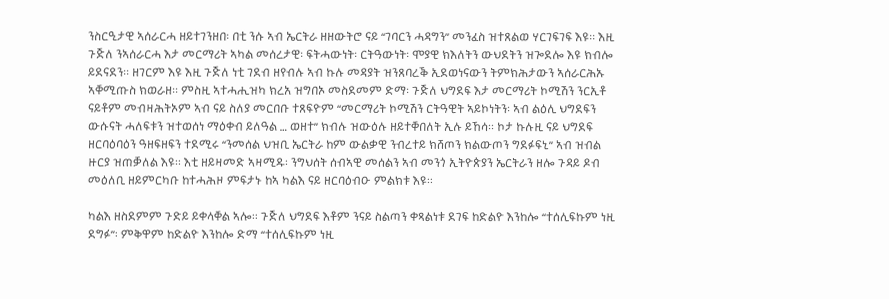ንስርዒታዊ ኣሰራርሓ ዘይተገንዘበ፡ በቲ ንሱ ኣብ ኤርትራ ዘዘውትሮ ናይ “ገባርን ሓዳግን” መንፈስ ዝተጸልወ ሃርገፍገፍ እዩ። እዚ ጉጅለ ንኣሰራርሓ እታ መርማሪት ኣካል መሰረታዊ፡ ፍትሓውነት፡ ርትዓውነት፡ ሞያዊ ክእለትን ውህደትን ዝጐደሎ እዩ ክብሎ ይደናደን። ዘገርም እዩ እዚ ጉጅለ ነቲ ገደብ ዘየብሉ ኣብ ኩሉ መዳያት ዝንጸባረቕ ኢደወነናውን ትምክሕታውን ኣሰራርሕኡ ኣቐሚጡስ ክወራዘ። ምስዚ ኣተሓሒዝካ ክረአ ዝግበኦ መስደመም ድማ፡ ጉጅለ ህግደፍ እታ መርማሪት ኮሚሽን ንርኢቶ ናይቶም መብዛሕትኦም ኣብ ናይ ስለያ መርበቡ ተጸፍዮም “መርማሪት ኮሚሽን ርትዓዊት ኣይኮነትን፡ ኣብ ልዕሊ ህግደፍን ውሱናት ሓለፍቱን ዝተወሰነ ማዕቀብ ይለዓል … ወዘተ” ክብሉ ዝውዕሉ ዘይተቐበለት ኢሉ ይኸሳ። ኮታ ኩሉዚ ናይ ህግደፍ ዘርባዕባዕን ዓዘፍዘፍን ተደሚሩ “ንመሰል ህዝቢ ኤርትራ ከም ውልቃዊ ንብረተይ ክሸጦን ክልውጦን ግደፉፍኒ” ኣብ ዝብል ዙርያ ዝጠቓለል እዩ። እቲ ዘይዛመድ ኣዛሚዱ፡ ንግህሰት ሰብኣዊ መሰልን ኣብ መንጎ ኢትዮጵያን ኤርትራን ዘሎ ጉዳይ ዶብ መዕለቢ ዘይምርካቡ ከተሓሕዞ ምፍታኑ ከኣ ካልእ ናይ ዘርባዕብዑ ምልክቱ እዩ።

ካልእ ዘስደምም ጉድይ ይቀላቐል ኣሎ። ጉጅለ ህግደፍ እቶም ንናይ ስልጣን ቀጻልነቱ ደገፍ ከድልዮ እንከሎ “ተሰሊፍኩም ነዚ ደግፉ”፡ ምቅዋም ከድልዮ እንከሎ ድማ “ተሰሊፍኩም ነዚ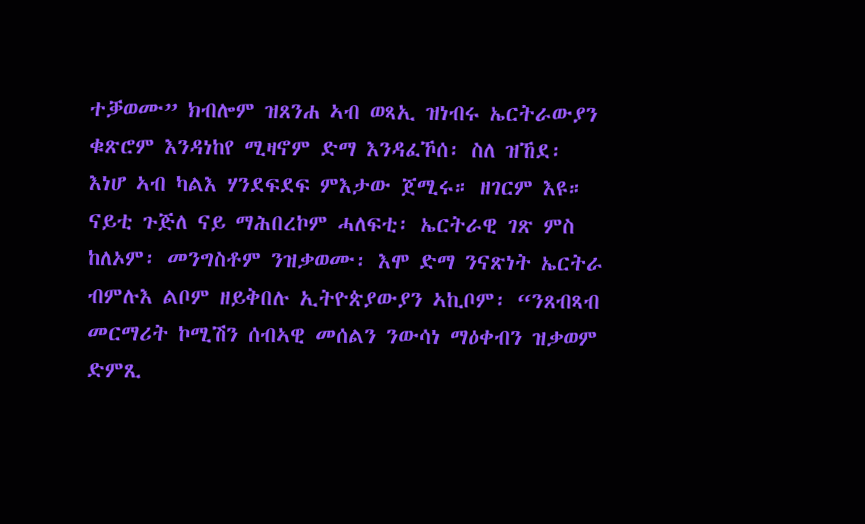ተቓወሙ” ክብሎም ዝጸንሐ ኣብ ወጻኢ ዝነብሩ ኤርትራውያን ቁጽሮም እንዳነከየ ሚዛኖም ድማ እንዳፈኾሰ፡ ስለ ዝኸደ፡ እነሆ ኣብ ካልእ ሃንደፍደፍ ምእታው ጀሚሩ። ዘገርም እዩ። ናይቲ ጉጅለ ናይ ማሕበረኮም ሓለፍቲ፡ ኤርትራዊ ገጽ ምስ ከለኦም፡ መንግስቶም ንዝቃወሙ፡ እሞ ድማ ንናጽነት ኤርትራ ብምሉእ ልቦም ዘይቅበሉ ኢትዮጵያውያን ኣኪቦም፡ “ንጸብጻብ መርማሪት ኮሚሽን ሰብኣዊ መሰልን ንውሳነ ማዕቀብን ዝቃወም ድምጺ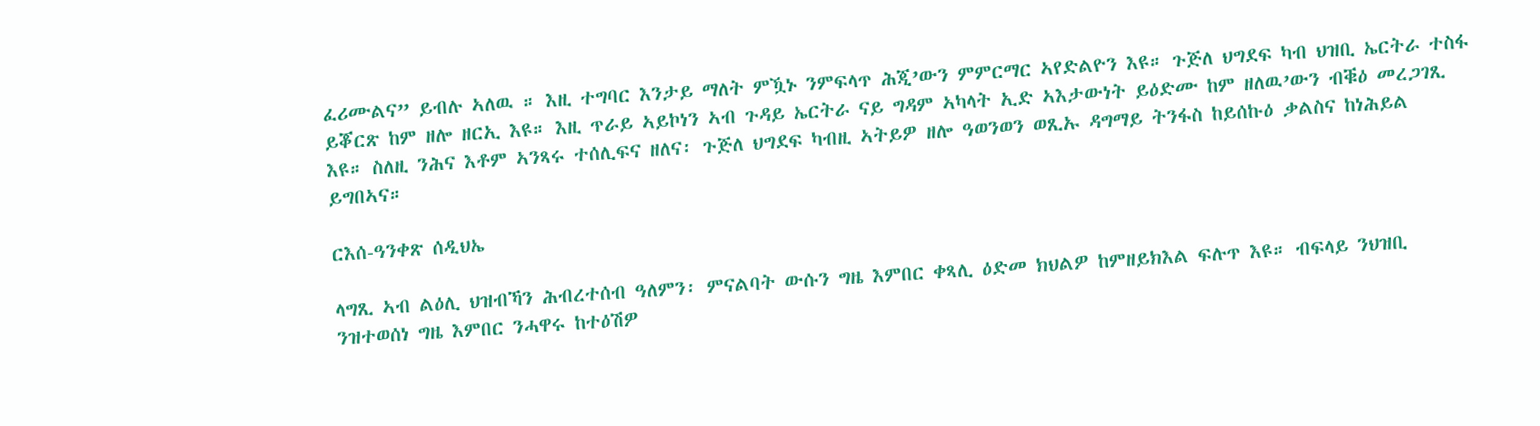ፈሪሙልና” ይብሉ ኣለዉ ። እዚ ተግባር እንታይ ማለት ምዃኑ ንምፍላጥ ሕጂ’ውን ምምርማር ኣየድልዮን እዩ። ጉጅለ ህግደፍ ካብ ህዝቢ ኤርትራ ተስፋ ይቖርጽ ከም ዘሎ ዘርኢ እዩ። እዚ ጥራይ ኣይኮነን ኣብ ጉዳይ ኤርትራ ናይ ግዳም ኣካላት ኢድ ኣእታውነት ይዕድሙ ከም ዘለዉ’ውን ብቑዕ መረጋገጺ እዩ። ስለዚ ንሕና እቶም ኣንጻሩ ተሰሊፍና ዘለና፡ ጉጅለ ህግደፍ ካብዚ ኣትይዎ ዘሎ ዓወንወን ወጺኡ ዳግማይ ትንፋስ ከይሰኩዕ ቃልስና ከነሕይል ይግበኣና።

ርእሰ-ዓንቀጽ ሰዲህኤ

ላግጺ ኣብ ልዕሊ ህዝብኻን ሕብረተሰብ ዓለምን፡ ምናልባት ውሱን ግዜ እምበር ቀጻሊ ዕድመ ክህልዎ ከምዘይክእል ፍሉጥ እዩ። ብፍላይ ንህዝቢ ንዝተወሰነ ግዜ እምበር ንሓዋሩ ከተዕሽዎ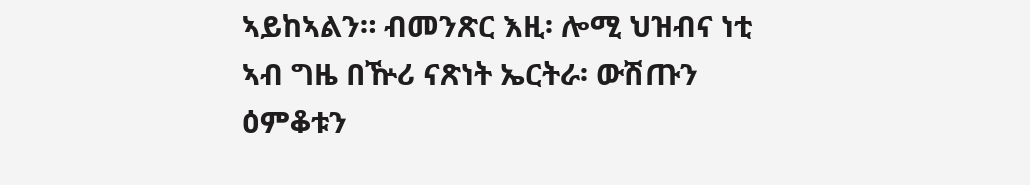ኣይከኣልን። ብመንጽር እዚ፡ ሎሚ ህዝብና ነቲ ኣብ ግዜ በዅሪ ናጽነት ኤርትራ፡ ውሽጡን ዕምቆቱን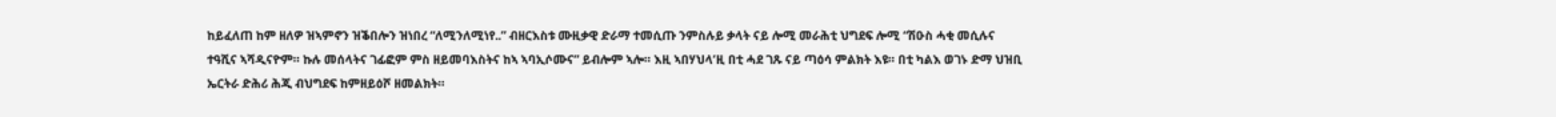ከይፈለጠ ከም ዘለዎ ዝኣምኖን ዝቕበሎን ዝነበረ “ለሚንለሚነየ..” ብዘርእስቱ ሙዚቃዊ ድራማ ተመሲጡ ንምስሉይ ቃላት ናይ ሎሚ መራሕቲ ህግደፍ ሎሚ “ሽዑስ ሓቂ መሲሉና ተዓሺና ኣሻዲናዮም። ኩሉ መሰላትና ገፊፎም ምስ ዘይመባእስትና ከኣ ኣባኢሶሙና” ይብሎም ኣሎ። እዚ ኣበሃህላ’ዚ በቲ ሓደ ገጹ ናይ ጣዕሳ ምልክት እዩ። በቲ ካልእ ወገኑ ድማ ህዝቢ ኤርትራ ድሕሪ ሕጂ ብህግደፍ ከምዘይዕሾ ዘመልክት።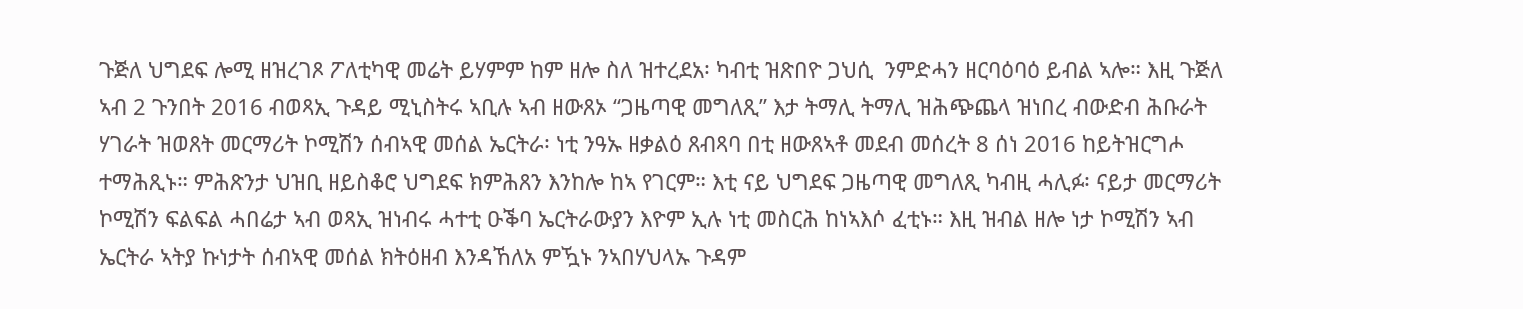ጉጅለ ህግደፍ ሎሚ ዘዝረገጾ ፖለቲካዊ መሬት ይሃምም ከም ዘሎ ስለ ዝተረደአ፡ ካብቲ ዝጽበዮ ጋህሲ  ንምድሓን ዘርባዕባዕ ይብል ኣሎ። እዚ ጉጅለ ኣብ 2 ጉንበት 2016 ብወጻኢ ጉዳይ ሚኒስትሩ ኣቢሉ ኣብ ዘውጸኦ “ጋዜጣዊ መግለጺ” እታ ትማሊ ትማሊ ዝሕጭጨላ ዝነበረ ብውድብ ሕቡራት ሃገራት ዝወጸት መርማሪት ኮሚሽን ሰብኣዊ መሰል ኤርትራ፡ ነቲ ንዓኡ ዘቃልዕ ጸብጻባ በቲ ዘውጸኣቶ መደብ መሰረት 8 ሰነ 2016 ከይትዝርግሖ ተማሕጺኑ። ምሕጽንታ ህዝቢ ዘይስቆሮ ህግደፍ ክምሕጸን እንከሎ ከኣ የገርም። እቲ ናይ ህግደፍ ጋዜጣዊ መግለጺ ካብዚ ሓሊፉ፡ ናይታ መርማሪት ኮሚሽን ፍልፍል ሓበሬታ ኣብ ወጻኢ ዝነብሩ ሓተቲ ዑቕባ ኤርትራውያን እዮም ኢሉ ነቲ መስርሕ ከነኣእሶ ፈቲኑ። እዚ ዝብል ዘሎ ነታ ኮሚሽን ኣብ ኤርትራ ኣትያ ኩነታት ሰብኣዊ መሰል ክትዕዘብ እንዳኸለአ ምዃኑ ንኣበሃህላኡ ጉዳም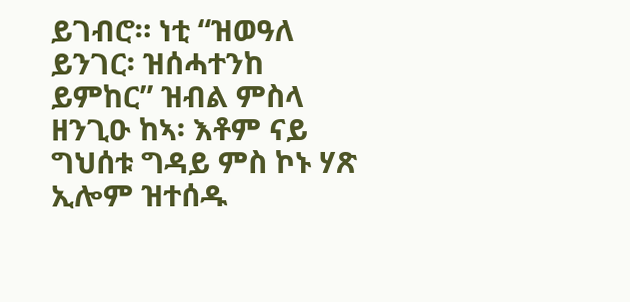ይገብሮ። ነቲ “ዝወዓለ ይንገር፡ ዝሰሓተንከ ይምከር” ዝብል ምስላ ዘንጊዑ ከኣ፡ እቶም ናይ ግህሰቱ ግዳይ ምስ ኮኑ ሃጽ ኢሎም ዝተሰዱ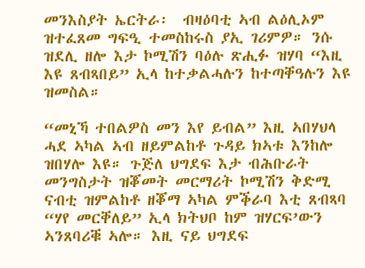መንእስያት ኤርትራ፡  ብዛዕባቲ ኣብ ልዕሊኦም ዝተፈጸመ ግፍዒ ተመስከሩስ ያኢ ገሪምዎ። ንሱ ዝደሊ ዘሎ እታ ኮሚሽን ባዕሉ ጽሒፉ ዝሃባ “እዚ እዩ ጸብጻበይ” ኢላ ከተቃልሓሉን ከተጣቐዓሉን እዩ ዝመስል።

“መኒኻ ተበልዎስ መን እየ ይብል” እዚ ኣበሃህላ ሓደ ኣካል ኣብ ዘይምልከቶ ጉዳይ ክኣቱ እንከሎ ዝበሃሎ እዩ። ጉጅለ ህግደፍ እታ ብሕቡራት መንግስታት ዝቖመት መርማሪት ኮሚሽን ቅድሚ ናብቲ ዝምልከቶ ዘቖማ ኣካል ምቕራባ እቲ ጸብጻባ “ሃየ መርቐለይ” ኢላ ክትህቦ ከም ዝሃርፍ’ውን ኣንጸባሪቑ ኣሎ። እዚ ናይ ህግደፍ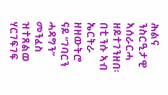ሕልና ንስርዒታዊ ኣሰራርሓ ዘይተገንዘበ፡ በቲ ንሱ ኣብ ኤርትራ ዘዘውትሮ ናይ “ገባርን ሓዳግን” መንፈስ ዝተጸልወ ሃርገፍገፍ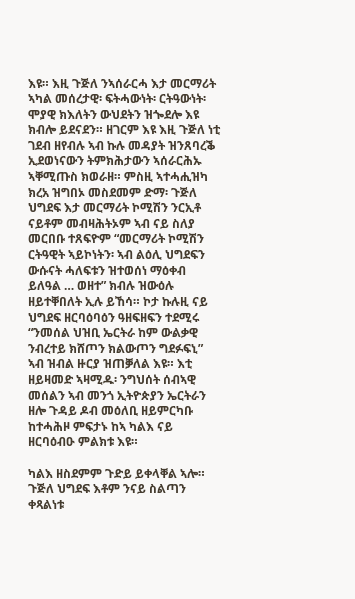እዩ። እዚ ጉጅለ ንኣሰራርሓ እታ መርማሪት ኣካል መሰረታዊ፡ ፍትሓውነት፡ ርትዓውነት፡ ሞያዊ ክእለትን ውህደትን ዝጐደሎ እዩ ክብሎ ይደናደን። ዘገርም እዩ እዚ ጉጅለ ነቲ ገደብ ዘየብሉ ኣብ ኩሉ መዳያት ዝንጸባረቕ ኢደወነናውን ትምክሕታውን ኣሰራርሕኡ ኣቐሚጡስ ክወራዘ። ምስዚ ኣተሓሒዝካ ክረአ ዝግበኦ መስደመም ድማ፡ ጉጅለ ህግደፍ እታ መርማሪት ኮሚሽን ንርኢቶ ናይቶም መብዛሕትኦም ኣብ ናይ ስለያ መርበቡ ተጸፍዮም “መርማሪት ኮሚሽን ርትዓዊት ኣይኮነትን፡ ኣብ ልዕሊ ህግደፍን ውሱናት ሓለፍቱን ዝተወሰነ ማዕቀብ ይለዓል … ወዘተ” ክብሉ ዝውዕሉ ዘይተቐበለት ኢሉ ይኸሳ። ኮታ ኩሉዚ ናይ ህግደፍ ዘርባዕባዕን ዓዘፍዘፍን ተደሚሩ “ንመሰል ህዝቢ ኤርትራ ከም ውልቃዊ ንብረተይ ክሸጦን ክልውጦን ግደፉፍኒ” ኣብ ዝብል ዙርያ ዝጠቓለል እዩ። እቲ ዘይዛመድ ኣዛሚዱ፡ ንግህሰት ሰብኣዊ መሰልን ኣብ መንጎ ኢትዮጵያን ኤርትራን ዘሎ ጉዳይ ዶብ መዕለቢ ዘይምርካቡ ከተሓሕዞ ምፍታኑ ከኣ ካልእ ናይ ዘርባዕብዑ ምልክቱ እዩ።

ካልእ ዘስደምም ጉድይ ይቀላቐል ኣሎ። ጉጅለ ህግደፍ እቶም ንናይ ስልጣን ቀጻልነቱ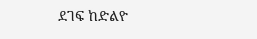ደገፍ ከድልዮ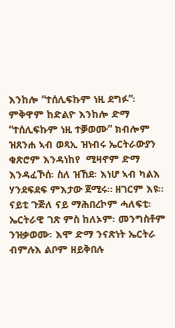እንከሎ “ተሰሊፍኩም ነዚ ደግፉ”፡ ምቅዋም ከድልዮ እንከሎ ድማ “ተሰሊፍኩም ነዚ ተቓወሙ” ክብሎም ዝጸንሐ ኣብ ወጻኢ ዝነብሩ ኤርትራውያን ቁጽሮም እንዳነከየ  ሚዛኖም ድማ  እንዳፈኾሰ፡ ስለ ዝኸደ፡ እነሆ ኣብ ካልእ ሃንደፍደፍ ምእታው ጀሚሩ። ዘገርም እዩ። ናይቲ ጉጅለ ናይ ማሕበረኮም ሓለፍቲ፡ ኤርትራዊ ገጽ ምስ ከለኦም፡ መንግስቶም ንዝቃወሙ፡ እሞ ድማ ንናጽነት ኤርትራ ብምሉእ ልቦም ዘይቅበሉ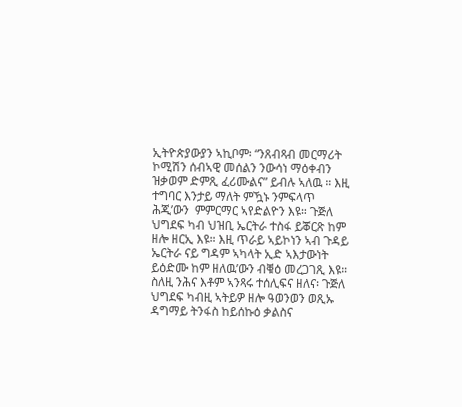ኢትዮጵያውያን ኣኪቦም፡ “ንጸብጻብ መርማሪት ኮሚሽን ሰብኣዊ መሰልን ንውሳነ ማዕቀብን ዝቃወም ድምጺ ፈሪሙልና” ይብሉ ኣለዉ ። እዚ ተግባር እንታይ ማለት ምዃኑ ንምፍላጥ ሕጂ’ውን  ምምርማር ኣየድልዮን እዩ። ጉጅለ ህግደፍ ካብ ህዝቢ ኤርትራ ተስፋ ይቖርጽ ከም ዘሎ ዘርኢ እዩ። እዚ ጥራይ ኣይኮነን ኣብ ጉዳይ ኤርትራ ናይ ግዳም ኣካላት ኢድ ኣእታውነት ይዕድሙ ከም ዘለዉ’ውን ብቑዕ መረጋገጺ እዩ። ስለዚ ንሕና እቶም ኣንጻሩ ተሰሊፍና ዘለና፡ ጉጅለ ህግደፍ ካብዚ ኣትይዎ ዘሎ ዓወንወን ወጺኡ ዳግማይ ትንፋስ ከይሰኩዕ ቃልስና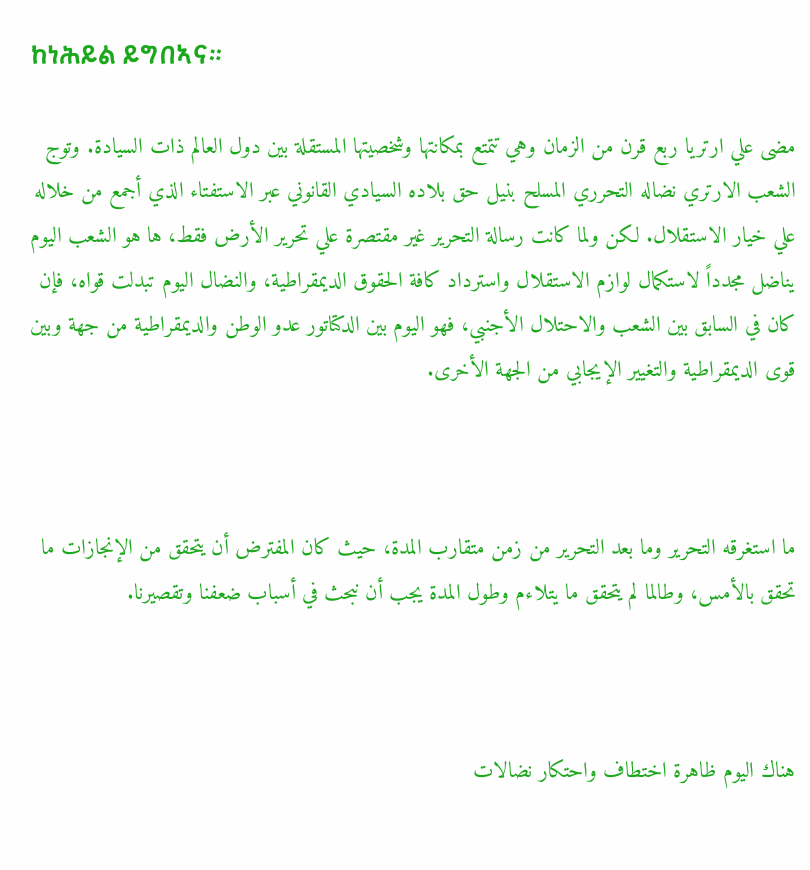ከነሕይል ይግበኣና።

مضى علي ارتريا ربع قرن من الزمان وهي تتمتع بمكانتها وشخصيتها المستقلة بين دول العالم ذات السيادة. وتوج الشعب الارتري نضاله التحرري المسلح بنيل حق بلاده السيادي القانوني عبر الاستفتاء الذي أجمع من خلاله علي خيار الاستقلال. لكن ولما كانت رسالة التحرير غير مقتصرة علي تحرير الأرض فقط، ها هو الشعب اليوم يناضل مجدداً لاستكمال لوازم الاستقلال واسترداد كافة الحقوق الديمقراطية، والنضال اليوم تبدلت قواه، فإن كان في السابق بين الشعب والاحتلال الأجنبي، فهو اليوم بين الدكتاتور عدو الوطن والديمقراطية من جهة وبين قوى الديمقراطية والتغيير الإيجابي من الجهة الأخرى.



ما استغرقه التحرير وما بعد التحرير من زمن متقارب المدة، حيث كان المفترض أن يتحقق من الإنجازات ما تحقق بالأمس، وطالما لم يتحقق ما يتلاءم وطول المدة يجب أن نبحث في أسباب ضعفنا وتقصيرنا.



هناك اليوم ظاهرة اختطاف واحتكار نضالات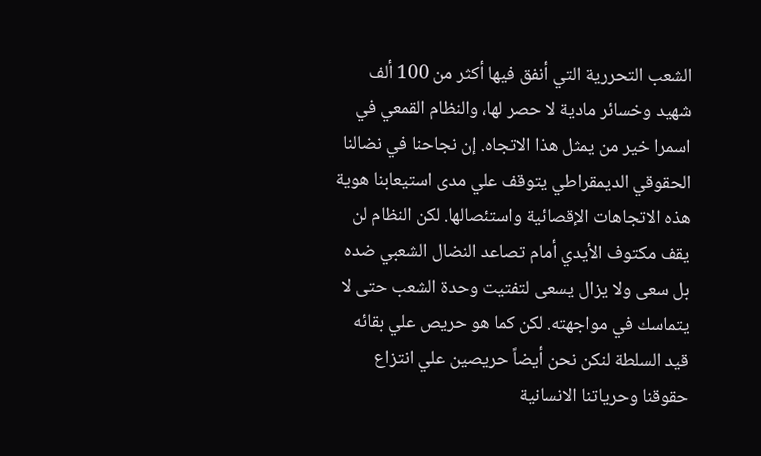الشعب التحررية التي أنفق فيها أكثر من 100 ألف شهيد وخسائر مادية لا حصر لها، والنظام القمعي في اسمرا خير من يمثل هذا الاتجاه. إن نجاحنا في نضالنا الحقوقي الديمقراطي يتوقف علي مدى استيعابنا هوية هذه الاتجاهات الإقصائية واستئصالها. لكن النظام لن يقف مكتوف الأيدي أمام تصاعد النضال الشعبي ضده بل سعى ولا يزال يسعى لتفتيت وحدة الشعب حتى لا يتماسك في مواجهته. لكن كما هو حريص علي بقائه قيد السلطة لنكن نحن أيضاً حريصين علي انتزاع حقوقنا وحرياتنا الانسانية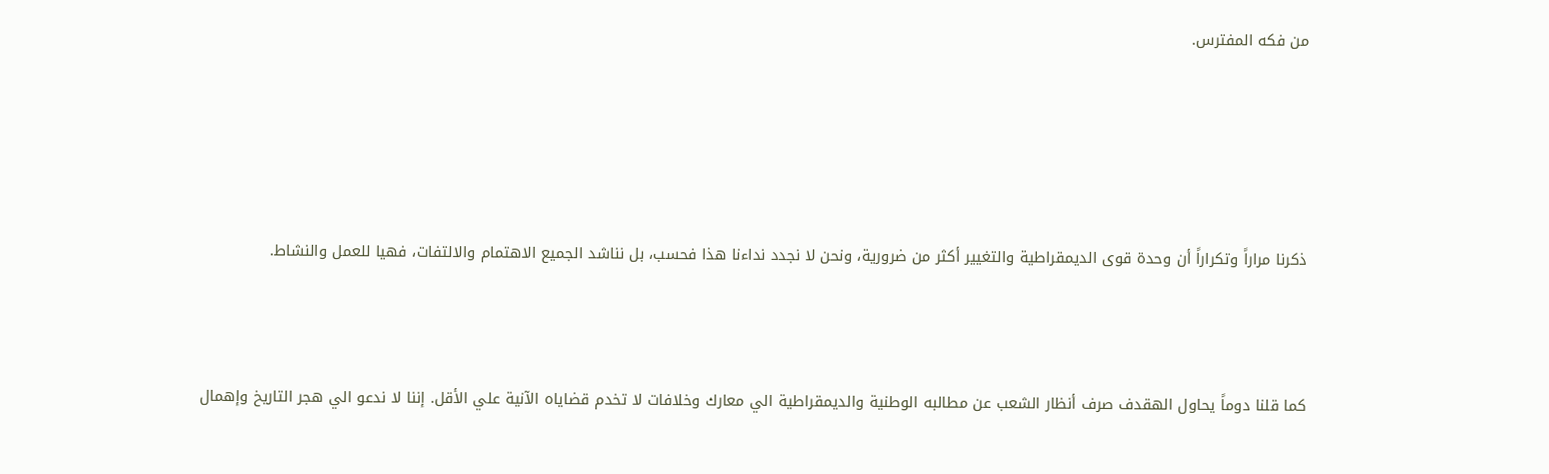من فكه المفترس.





ذكرنا مراراً وتكراراً أن وحدة قوى الديمقراطية والتغيير أكثر من ضرورية، ونحن لا نجدد نداءنا هذا فحسب، بل نناشد الجميع الاهتمام والالتفات، فهيا للعمل والنشاط.



كما قلنا دوماً يحاول الهقدف صرف أنظار الشعب عن مطالبه الوطنية والديمقراطية الي معارك وخلافات لا تخدم قضاياه الآنية علي الأقل. إننا لا ندعو الي هجر التاريخ وإهمال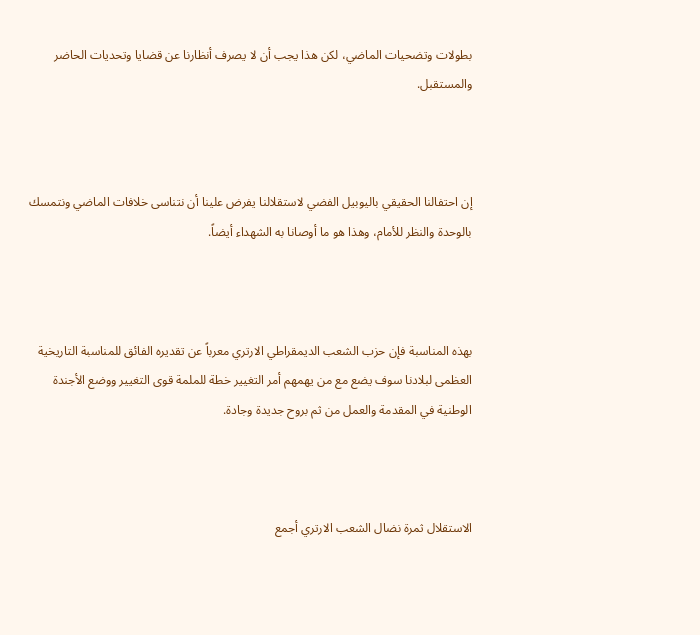بطولات وتضحيات الماضي، لكن هذا يجب أن لا يصرف أنظارنا عن قضايا وتحديات الحاضر والمستقبل.



إن احتفالنا الحقيقي باليوبيل الفضي لاستقلالنا يفرض علينا أن نتناسى خلافات الماضي ونتمسك بالوحدة والنظر للأمام، وهذا هو ما أوصانا به الشهداء أيضاً.



بهذه المناسبة فإن حزب الشعب الديمقراطي الارتري معرباً عن تقديره الفائق للمناسبة التاريخية العظمى لبلادنا سوف يضع مع من يهمهم أمر التغيير خطة للملمة قوى التغيير ووضع الأجندة الوطنية في المقدمة والعمل من ثم بروح جديدة وجادة.



الاستقلال ثمرة نضال الشعب الارتري أجمع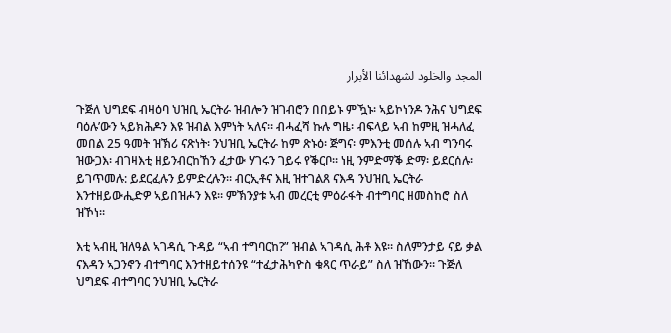المجد والخلود لشهدائنا الأبرار

ጉጅለ ህግደፍ ብዛዕባ ህዝቢ ኤርትራ ዝብሎን ዝገብሮን በበይኑ ምዃኑ፡ ኣይኮነንዶ ንሕና ህግደፍ ባዕሉ’ውን ኣይክሕዶን እዩ ዝብል እምነት ኣለና። ብሓፈሻ ኩሉ ግዜ፡ ብፍላይ ኣብ ከምዚ ዝሓለፈ መበል 25 ዓመት ዝኽሪ ናጽነት፡ ንህዝቢ ኤርትራ ከም ጽኑዕ፡ ጅግና፡ ምእንቲ መሰሉ ኣብ ግንባሩ ዝውጋእ፡ ብገዛእቲ ዘይንብርከኸን ፈታው ሃገሩን ገይሩ የቕርቦ። ነዚ ንምድማቕ ድማ፡ ይደርሰሉ፡ ይገጥመሉ: ይደርፈሉን ይምድረሉን። ብርኢቶና እዚ ዝተገልጸ ናእዳ ንህዝቢ ኤርትራ እንተዘይውሒድዎ ኣይበዝሖን እዩ። ምኽንያቱ ኣብ መረርቲ ምዕራፋት ብተግባር ዘመስከሮ ስለ ዝኾነ።

እቲ ኣብዚ ዝለዓል ኣገዳሲ ጉዳይ “ኣብ ተግባርከ?” ዝብል ኣገዳሲ ሕቶ እዩ። ስለምንታይ ናይ ቃል ናእዳን ኣጋንኖን ብተግባር እንተዘይተሰንዩ “ተፈታሕካዮስ ቁጻር ጥራይ” ስለ ዝኸውን። ጉጅለ ህግደፍ ብተግባር ንህዝቢ ኤርትራ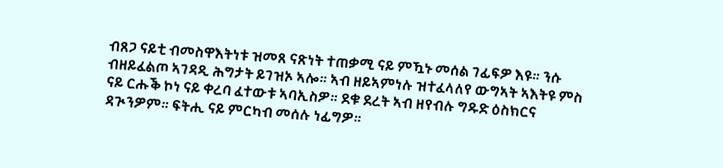ብጸጋ ናይቲ ብመስዋእትነቱ ዝመጸ ናጽነት ተጠቃሚ ናይ ምዃኑ መሰል ገፊፍዎ እዩ። ንሱ ብዘይፈልጦ ኣገዳዲ ሕግታት ይገዝኦ ኣሎ። ኣብ ዘይኣምነሉ ዝተፈላለየ ውግኣት ኣእትዩ ምስ ናይ ርሑቕ ኮነ ናይ ቀረባ ፈተውቱ ኣባኢስዎ። ደቁ ደረት ኣብ ዘየብሉ ግዱድ ዕስክርና ዳጒንዎም። ፍትሒ ናይ ምርካብ መሰሉ ነፊግዎ።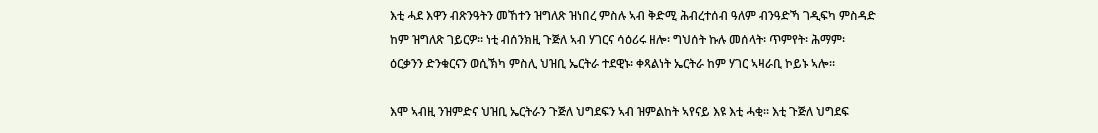እቲ ሓደ እዋን ብጽንዓትን መኸተን ዝግለጽ ዝነበረ ምስሉ ኣብ ቅድሚ ሕብረተሰብ ዓለም ብንዓድኻ ገዲፍካ ምስዳድ ከም ዝግለጽ ገይርዎ። ነቲ ብሰንክዚ ጉጅለ ኣብ ሃገርና ሳዕሪሩ ዘሎ፡ ግህሰት ኩሉ መሰላት፡ ጥምየት፡ ሕማም፡ ዕርቃንን ድንቁርናን ወሲኽካ ምስሊ ህዝቢ ኤርትራ ተደዊኑ፡ ቀጻልነት ኤርትራ ከም ሃገር ኣዛራቢ ኮይኑ ኣሎ።

እሞ ኣብዚ ንዝምድና ህዝቢ ኤርትራን ጉጅለ ህግደፍን ኣብ ዝምልከት ኣየናይ እዩ እቲ ሓቂ። እቲ ጉጅለ ህግደፍ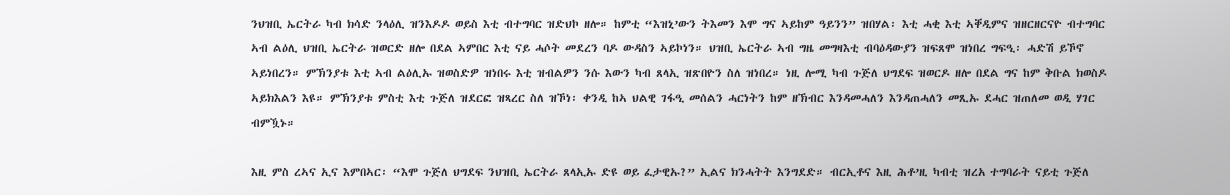ንህዝቢ ኤርትራ ካብ ክሳድ ንላዕሊ ዝንእዶዶ ወይስ እቲ ብተግባር ዝድህኮ ዘሎ። ከምቲ “እዝኒ’ውን ትእመን እሞ ግና ኣይከም ዓይንን” ዝበሃል፡ እቲ ሓቂ እቲ ኣቐዲምና ዝዘርዘርናዮ ብተግባር ኣብ ልዕሊ ህዝቢ ኤርትራ ዝወርድ ዘሎ በደል ኣምበር እቲ ናይ ሓሶት መደረን ባዶ ውዳስን ኣይኮነን። ህዝቢ ኤርትራ ኣብ ግዜ መግዛእቲ ብባዕዳውያን ዝፍጸሞ ዝነበረ ግፍዒ፡ ሓድሽ ይኾኖ ኣይነበረን። ምኽንያቱ እቲ ኣብ ልዕሊኡ ዝወስድዎ ዝነበሩ እቲ ዝብልዎን ንሱ እውን ካብ ጸላኢ ዝጽበዮን ስለ ዝነበረ። ነዚ ሎሚ ካብ ጉጅለ ህግደፍ ዝወርዶ ዘሎ በደል ግና ከም ቅቡል ክወስዶ ኣይክእልን እዩ። ምኽንያቱ ምስቲ እቲ ጉጅለ ዝደርፎ ዝጻረር ስለ ዝኾነ፡ ቀንዲ ከኣ ህልዊ ገፋዒ መሰልን ሓርነትን ከም ዘኽብር እንዳመሓለን እንዳጠሓለን መጺኡ ደሓር ዝጠለመ ወዲ ሃገር ብምዃኑ።

እዚ ምስ ረኣና ኢና እምበኣር፡ “እሞ ጉጅለ ህግደፍ ንህዝቢ ኤርትራ ጸላኢኡ ድዩ ወይ ፈታዊኡ?” ኢልና ክንሓትት እንግደድ። ብርኢቶና እዚ ሕቶ’ዚ ካብቲ ዝረአ ተግባራት ናይቲ ጉጅለ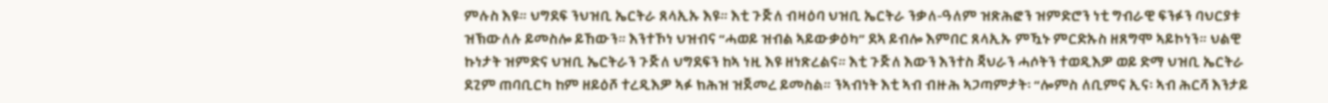ምሉስ እዩ። ህግደፍ ንህዝቢ ኤርትራ ጸላኢኡ እዩ። እቲ ጉጅለ ብዛዕባ ህዝቢ ኤርትራ ንቃለ-ዓለም ዝጽሕፎን ዝምድሮን ነቲ ግብራዊ ፍንፉን ባህርያቱ ዝኽውለሉ ይመስሎ ይኸውን። እንተኾነ ህዝብና “ሓወይ ዝብል ኣይውቃዕካ” ደኣ ይብሎ እምበር ጸላኢኡ ምዃኑ ምርድኡስ ዘጸግሞ ኣይኮነን። ህልዊ ኩነታት ዝምድና ህዝቢ ኤርትራን ጉጅለ ህግደፍን ከኣ ነዚ እዩ ዘነጽረልና። እቲ ጉጅለ እውን እንተስ ጃህራን ሓሶትን ተወዲእዎ ወይ ድማ ህዝቢ ኤርትራ ደጊም ጠባቢርካ ከም ዘይዕሾ ተረዲእዎ ኣፉ ክሕዝ ዝጀመረ ይመስል። ንኣብነት እቲ ኣብ ብዙሕ ኣጋጣምታት፡ “ሎምስ ለቢምና ኢና፡ ኣብ ሕርሻ እንታይ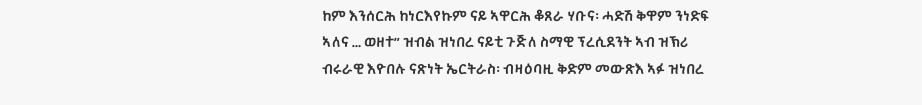ከም እንሰርሕ ከነርእየኩም ናይ ኣዋርሕ ቆጸራ ሃቡና፡ ሓድሽ ቅዋም ንነድፍ ኣለና … ወዘተ” ዝብል ዝነበረ ናይቲ ጉጅለ ስማዊ ፕረሲደንት ኣብ ዝኽሪ ብሩራዊ እዮበሉ ናጽነት ኤርትራስ፡ ብዛዕባዚ ቅድም መውጽእ ኣፉ ዝነበረ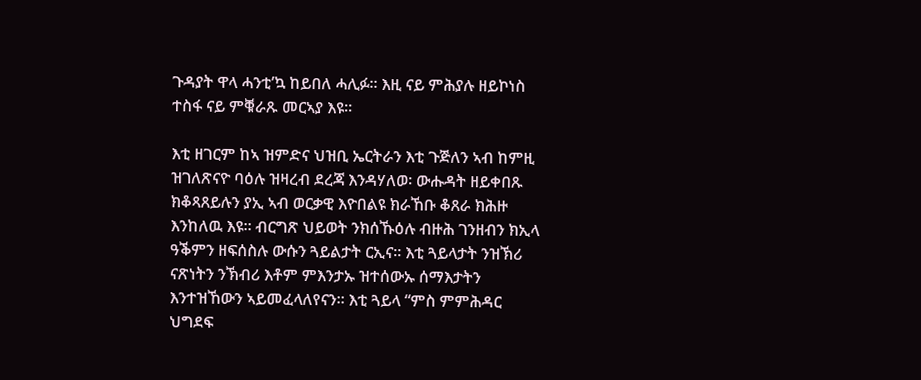ጉዳያት ዋላ ሓንቲ’ኳ ከይበለ ሓሊፉ። እዚ ናይ ምሕያሉ ዘይኮነስ ተስፋ ናይ ምቑራጹ መርኣያ እዩ።

እቲ ዘገርም ከኣ ዝምድና ህዝቢ ኤርትራን እቲ ጉጅለን ኣብ ከምዚ ዝገለጽናዮ ባዕሉ ዝዛረብ ደረጃ እንዳሃለወ፡ ውሑዳት ዘይቀበጹ ክቆጻጸይሉን ያኢ ኣብ ወርቃዊ እዮበልዩ ክራኸቡ ቆጸራ ክሕዙ እንከለዉ እዩ። ብርግጽ ህይወት ንክሰኹዕሉ ብዙሕ ገንዘብን ክኢላ ዓቕምን ዘፍሰስሉ ውሱን ጓይልታት ርኢና። እቲ ጓይላታት ንዝኽሪ ናጽነትን ንኽብሪ እቶም ምእንታኡ ዝተሰውኡ ሰማእታትን እንተዝኸውን ኣይመፈላለየናን። እቲ ጓይላ “ምስ ምምሕዳር ህግደፍ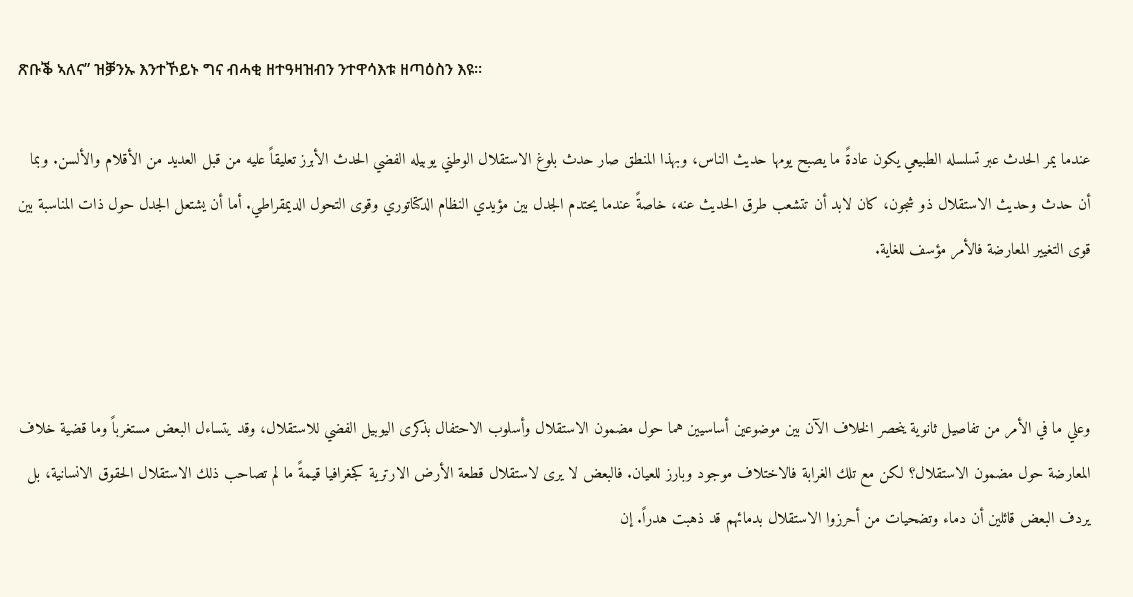ጽቡቕ ኣለና” ዝቓንኡ እንተኾይኑ ግና ብሓቂ ዘተዓዛዝብን ንተዋሳእቱ ዘጣዕስን እዩ።

عندما يمر الحدث عبر تسلسله الطبيعي يكون عادةً ما يصبح يومها حديث الناس، وبهذا المنطق صار حدث بلوغ الاستقلال الوطني يوبيله الفضي الحدث الأبرز تعليقاً عليه من قبل العديد من الأقلام والألسن. وبما أن حدث وحديث الاستقلال ذو شجون، كان لابد أن تتشعب طرق الحديث عنه، خاصةً عندما يحتدم الجدل بين مؤيدي النظام الدكتاتوري وقوى التحول الديمقراطي. أما أن يشتعل الجدل حول ذات المناسبة بين قوى التغيير المعارضة فالأمر مؤسف للغاية.



وعلي ما في الأمر من تفاصيل ثانوية ينحصر الخلاف الآن بين موضوعين أساسيين هما حول مضمون الاستقلال وأسلوب الاحتفال بذكرى اليوبيل الفضي للاستقلال، وقد يتساءل البعض مستغرباً وما قضية خلاف المعارضة حول مضمون الاستقلال؟ لكن مع تلك الغرابة فالاختلاف موجود وبارز للعيان. فالبعض لا يرى لاستقلال قطعة الأرض الارترية كجغرافيا قيمةً ما لم تصاحب ذلك الاستقلال الحقوق الانسانية، بل يردف البعض قائلين أن دماء وتضحيات من أحرزوا الاستقلال بدمائهم قد ذهبت هدراً. إن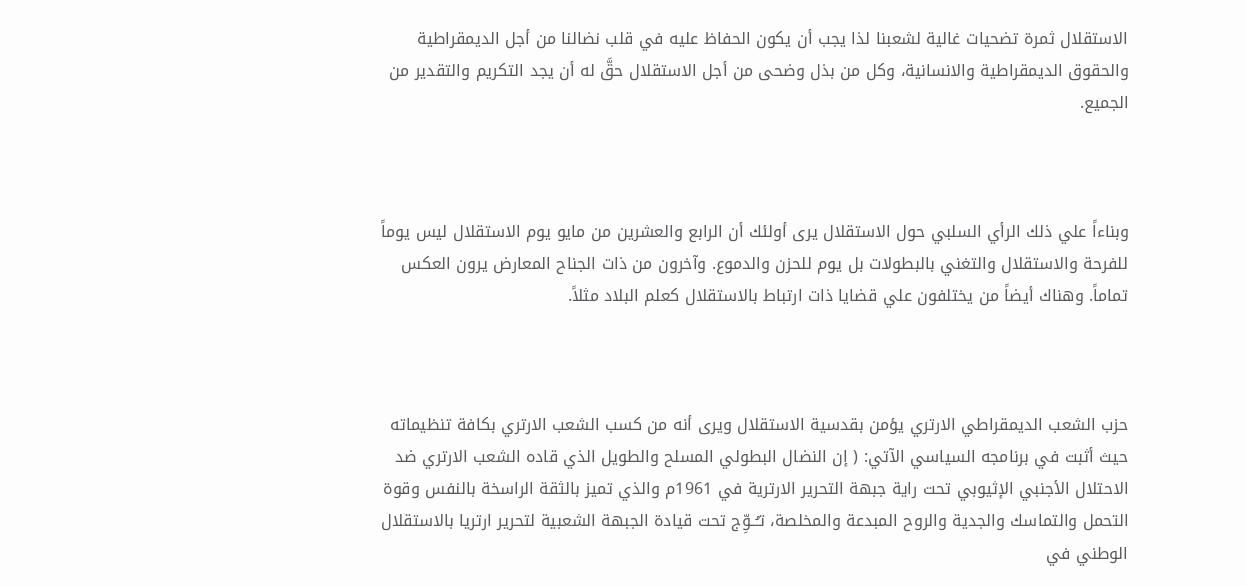الاستقلال ثمرة تضحيات غالية لشعبنا لذا يجب أن يكون الحفاظ عليه في قلب نضالنا من أجل الديمقراطية والحقوق الديمقراطية والانسانية، وكل من بذل وضحى من أجل الاستقلال حقَّ له أن يجد التكريم والتقدير من الجميع.



وبناءاً علي ذلك الرأي السلبي حول الاستقلال يرى أولئك أن الرابع والعشرين من مايو يوم الاستقلال ليس يوماً للفرحة والاستقلال والتغني بالبطولات بل يوم للحزن والدموع. وآخرون من ذات الجناح المعارض يرون العكس تماماً. وهناك أيضاً من يختلفون علي قضايا ذات ارتباط بالاستقلال كعلم البلاد مثلاً.



حزب الشعب الديمقراطي الارتري يؤمن بقدسية الاستقلال ويرى أنه من كسب الشعب الارتري بكافة تنظيماته حيث أثبت في برنامجه السياسي الآتي: ( إن النضال البطولي المسلح والطويل الذي قاده الشعب الارتري ضد الاحتلال الأجنبي الإثيوبي تحت راية جبهة التحرير الارترية في 1961م والذي تميز بالثقة الراسخة بالنفس وقوة التحمل والتماسك والجدية والروح المبدعة والمخلصة، تـُــوِّج تحت قيادة الجبهة الشعبية لتحرير ارتريا بالاستقلال الوطني في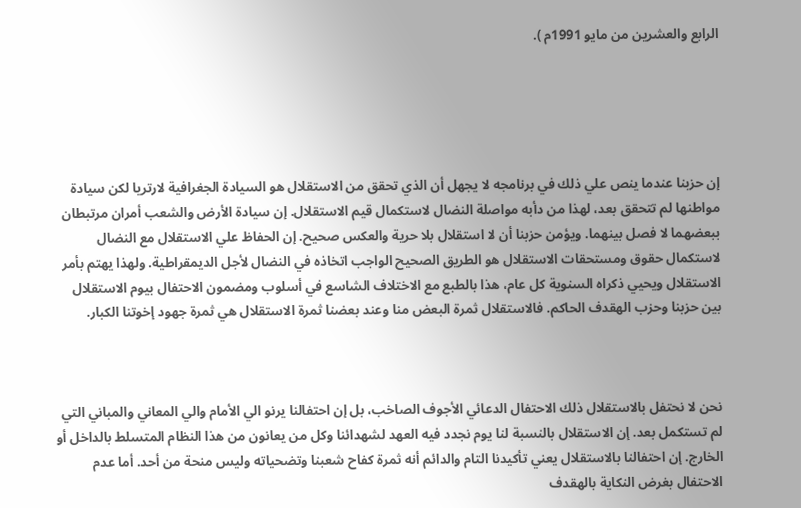الرابع والعشرين من مايو 1991م ).





إن حزبنا عندما ينص علي ذلك في برنامجه لا يجهل أن الذي تحقق من الاستقلال هو السيادة الجغرافية لارتريا لكن سيادة مواطنها لم تتحقق بعد، لهذا من دأبه مواصلة النضال لاستكمال قيم الاستقلال. إن سيادة الأرض والشعب أمران مرتبطان ببعضهما لا فصل بينهما. ويؤمن حزبنا أن لا استقلال بلا حرية والعكس صحيح. إن الحفاظ علي الاستقلال مع النضال لاستكمال حقوق ومستحقات الاستقلال هو الطريق الصحيح الواجب اتخاذه في النضال لأجل الديمقراطية. ولهذا يهتم بأمر الاستقلال ويحيي ذكراه السنوية كل عام، هذا بالطبع مع الاختلاف الشاسع في أسلوب ومضمون الاحتفال بيوم الاستقلال بين حزبنا وحزب الهقدف الحاكم. فالاستقلال ثمرة البعض منا وعند بعضنا ثمرة الاستقلال هي ثمرة جهود إخوتنا الكبار.



نحن لا نحتفل بالاستقلال ذلك الاحتفال الدعائي الأجوف الصاخب، بل إن احتفالنا يرنو الي الأمام والي المعاني والمباني التي لم تستكمل بعد. إن الاستقلال بالنسبة لنا يوم نجدد فيه العهد لشهدائنا وكل من يعانون من هذا النظام المتسلط بالداخل أو الخارج. إن احتفالنا بالاستقلال يعني تأكيدنا التام والدائم أنه ثمرة كفاح شعبنا وتضحياته وليس منحة من أحد. أما عدم الاحتفال بغرض النكاية بالهقدف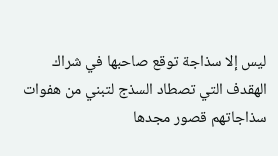ليس إلا سذاجة توقع صاحبها في شراك الهقدف التي تصطاد السذج لتبني من هفوات سذاجاتهم قصور مجدها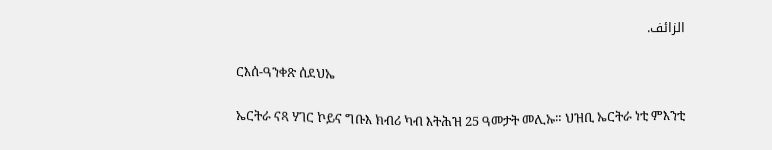الزائف.

ርእሰ-ዓንቀጽ ሰደህኤ

ኤርትራ ናጻ ሃገር ኮይና ግቡእ ክብሪ ካብ እትሕዝ 25 ዓመታት መሊኡ። ህዝቢ ኤርትራ ነቲ ምእንቲ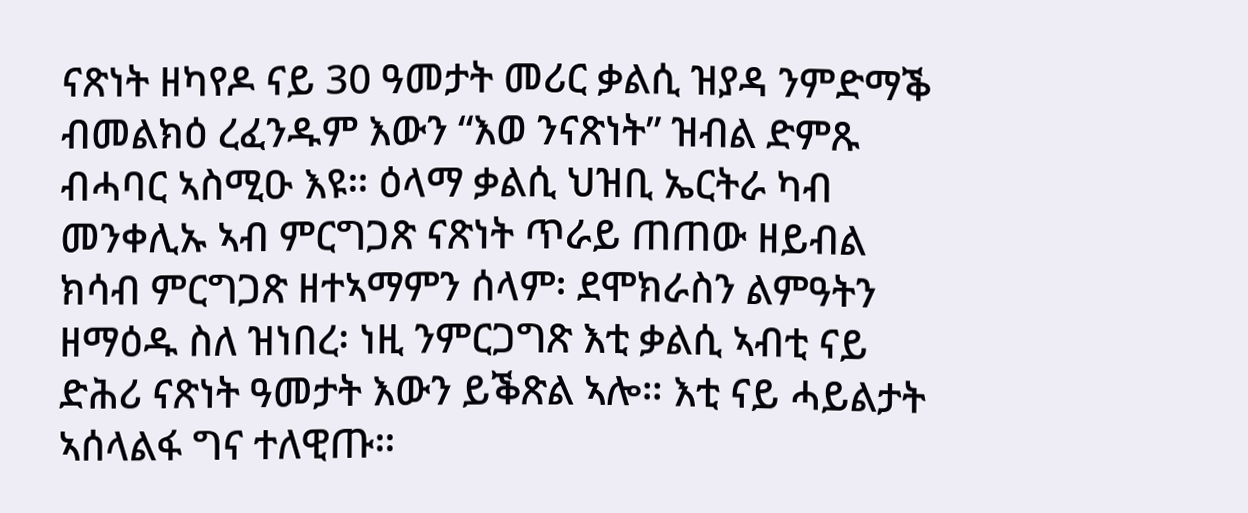ናጽነት ዘካየዶ ናይ 30 ዓመታት መሪር ቃልሲ ዝያዳ ንምድማቕ ብመልክዕ ረፈንዱም እውን “እወ ንናጽነት” ዝብል ድምጹ ብሓባር ኣስሚዑ እዩ። ዕላማ ቃልሲ ህዝቢ ኤርትራ ካብ መንቀሊኡ ኣብ ምርግጋጽ ናጽነት ጥራይ ጠጠው ዘይብል ክሳብ ምርግጋጽ ዘተኣማምን ሰላም፡ ደሞክራስን ልምዓትን ዘማዕዱ ስለ ዝነበረ፡ ነዚ ንምርጋግጽ እቲ ቃልሲ ኣብቲ ናይ ድሕሪ ናጽነት ዓመታት እውን ይቕጽል ኣሎ። እቲ ናይ ሓይልታት ኣሰላልፋ ግና ተለዊጡ።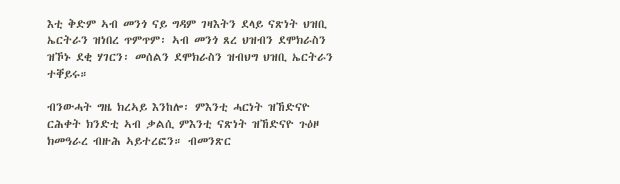እቲ ቅድም ኣብ መንጎ ናይ ግዳም ገዛእትን ደላይ ናጽነት ህዝቢ ኤርትራን ዝነበረ ጥምጥም፡ ኣብ መንጎ ጸረ ህዝብን ደሞክራስን ዝኾኑ ደቂ ሃገርን፡ መሰልን ደሞክራስን ዝብህግ ህዝቢ ኤርትራን ተቐይሩ።

ብንውሓት ግዜ ክረኣይ እንከሎ፡ ምእንቲ ሓርነት ዝኸድናዮ ርሕቀት ክንድቲ ኣብ ቃልሲ ምእንቲ ናጽነት ዝኸድናዮ ጉዕዞ ክመዓራረ ብዙሕ ኣይተረፎን። ብመንጽር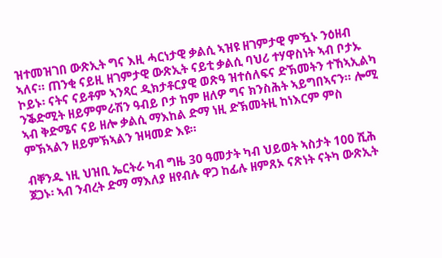ዝተመዝገበ ውጽኢት ግና እዚ ሓርነታዊ ቃልሲ ኣዝዩ ዘገምታዊ ምዃኑ ንዕዘብ ኣለና። ጠንቂ ናይዚ ዘገምታዊ ውጽኢት ናይቲ ቃልሲ ባህሪ ተሃዋስነት ኣብ ቦታኡ ኮይኑ፡ ናትና ናይቶም ኣንጻር ዲክታቶርያዊ ወጽዓ ዝተሰለፍና ድኽመትን ተኸኣኢልካ ንቕድሚት ዘይምምራሽን ዓብይ ቦታ ከም ዘለዎ ግና ክንስሕት ኣይግበኣናን። ሎሚ ኣብ ቅድሜና ናይ ዘሎ ቃልሲ ማእከል ድማ ነዚ ድኽመትዚ ከነእርም ምስ ምኽኣልን ዘይምኽኣልን ዝዛመድ እዩ።

ብቐንዱ ነዚ ህዝቢ ኤርትራ ካብ ግዜ 30 ዓመታት ካብ ህይወት ኣስታት 100 ሺሕ ጀጋኑ፡ ኣብ ንብረት ድማ ማእለያ ዘየብሉ ዋጋ ከፊሉ ዘምጸኦ ናጽነት ናትካ ውጽኢት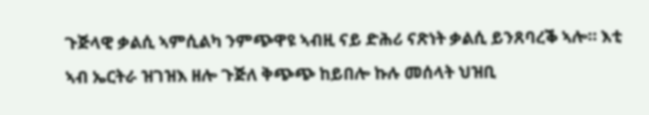ጉጅላዊ ቃልሲ ኣምሲልካ ንምጭዋዩ ኣብዚ ናይ ድሕሪ ናጽነት ቃልሲ ይንጸባረቕ ኣሎ። እቲ ኣብ ኤርትራ ዝገዝእ ዘሎ ጉጅለ ቅጭጭ ከይበሎ ኩሉ መሰላት ህዝቢ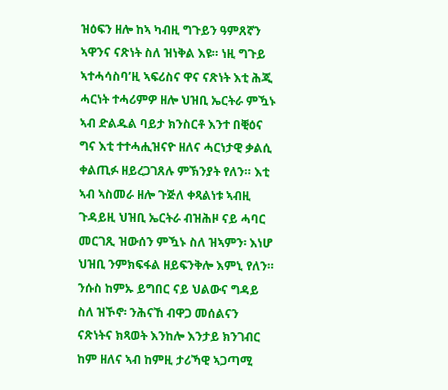ዝዕፍን ዘሎ ከኣ ካብዚ ግጉይን ዓምጸኛን ኣዋንና ናጽነት ስለ ዝነቅል እዩ። ነዚ ግጉይ ኣተሓሳስባ’ዚ ኣፍሪስና ዋና ናጽነት እቲ ሕጂ ሓርነት ተሓሪምዎ ዘሎ ህዝቢ ኤርትራ ምዃኑ ኣብ ድልዱል ባይታ ክንስርቶ እንተ በቒዕና ግና እቲ ተተሓሒዝናዮ ዘለና ሓርነታዊ ቃልሲ ቀልጢፉ ዘይረጋገጸሉ ምኽንያት የለን። እቲ ኣብ ኣስመራ ዘሎ ጉጅለ ቀጻልነቱ ኣብዚ ጉዳይዚ ህዝቢ ኤርትራ ብዝሕዞ ናይ ሓባር መርገጺ ዝውሰን ምዃኑ ስለ ዝኣምን፡ እነሆ ህዝቢ ንምክፍፋል ዘይፍንቅሎ እምኒ የለን። ንሱስ ከምኡ ይግበር ናይ ህልውና ግዳይ ስለ ዝኾኖ፡ ንሕናኸ ብዋጋ መሰልናን ናጽነትና ክጻወት እንከሎ እንታይ ክንገብር ከም ዘለና ኣብ ከምዚ ታሪኻዊ ኣጋጣሚ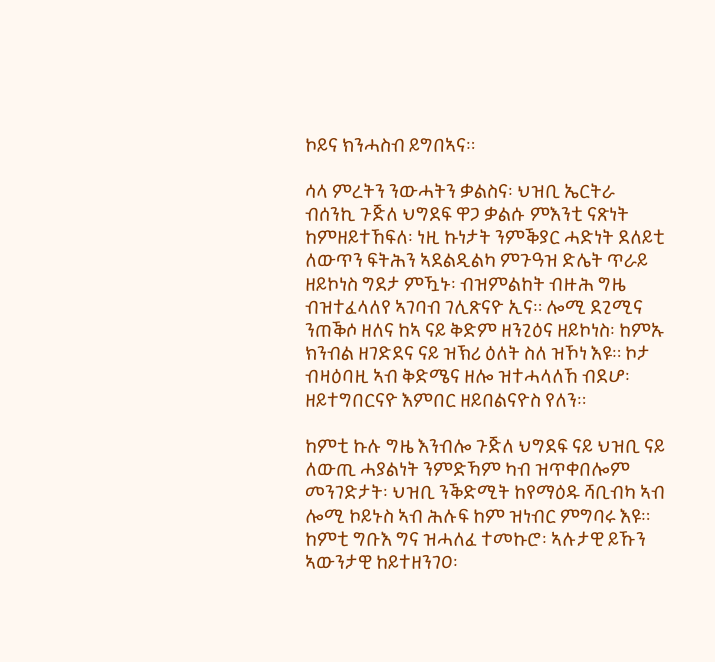ኮይና ክንሓስብ ይግበኣና።

ሳላ ምረትን ንውሓትን ቃልስና፡ ህዝቢ ኤርትራ ብሰንኪ ጉጅለ ህግደፍ ዋጋ ቃልሱ ምእንቲ ናጽነት ከምዘይተኸፍለ፡ ነዚ ኩነታት ንምቕያር ሓድነት ደለይቲ ለውጥን ፍትሕን ኣደልዲልካ ምጉዓዝ ድሌት ጥራይ ዘይኮነስ ግደታ ምዃኑ፡ ብዝምልከት ብዙሕ ግዜ ብዝተፈላለየ ኣገባብ ገሊጽናዮ ኢና። ሎሚ ደጊሚና ንጠቕሶ ዘለና ከኣ ናይ ቅድም ዘንጊዕና ዘይኮነስ፡ ከምኡ ክንብል ዘገድደና ናይ ዝኽሪ ዕለት ስለ ዝኾነ እዩ። ኮታ ብዛዕባዚ ኣብ ቅድሜና ዘሎ ዝተሓላለኸ ብደሆ፡ ዘይተግበርናዮ እምበር ዘይበልናዮስ የለን።

ከምቲ ኩሉ ግዜ እንብሎ ጉጅለ ህግደፍ ናይ ህዝቢ ናይ ለውጢ ሓያልነት ንምድኻም ካብ ዝጥቀበሎም መንገድታት፡ ህዝቢ ንቕድሚት ከየማዕዱ ሻቢብካ ኣብ ሎሚ ኮይኑስ ኣብ ሕሉፍ ከም ዝነብር ምግባሩ እዩ። ከምቲ ግቡእ ግና ዝሓለፈ ተመኩሮ፡ ኣሉታዊ ይኹን ኣውንታዊ ከይተዘንገዐ፡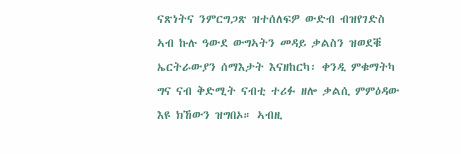ናጽነትና ንምርግጋጽ ዝተሰለፍዎ ውድብ ብዝየገድስ ኣብ ኩሉ ዓውደ ውግኣትን መዳይ ቃልስን ዝወደቑ ኤርትራውያን ሰማእታት እናዘከርካ፡ ቀንዲ ምቁማትካ ግና ናብ ቅድሚት ናብቲ ተሪፉ ዘሎ ቃልሲ ምምዕዳው እዩ ክኸውን ዝግበኦ። ኣብዚ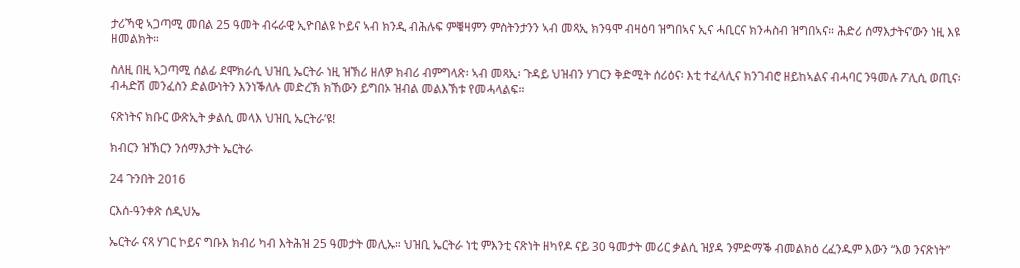ታሪኻዊ ኣጋጣሚ መበል 25 ዓመት ብሩራዊ ኢዮበልዩ ኮይና ኣብ ክንዲ ብሕሉፍ ምቑዛምን ምስትንታንን ኣብ መጻኢ ክንዓሞ ብዛዕባ ዝግበኣና ኢና ሓቢርና ክንሓስብ ዝግበኣና። ሕድሪ ሰማእታትና’ውን ነዚ እዩ ዘመልክት።

ስለዚ በዚ ኣጋጣሚ ሰልፊ ደሞክራሲ ህዝቢ ኤርትራ ነዚ ዝኽሪ ዘለዎ ክብሪ ብምግላጽ፡ ኣብ መጻኢ፡ ጉዳይ ህዝብን ሃገርን ቅድሚት ሰሪዕና፡ እቲ ተፈላሊና ክንገብሮ ዘይከኣልና ብሓባር ንዓመሉ ፖሊሲ ወጢና፡ ብሓድሽ መንፈስን ድልውነትን እንነቕለሉ መድረኽ ክኸውን ይግበኦ ዝብል መልእኽቱ የመሓላልፍ።

ናጽነትና ክቡር ውጽኢት ቃልሲ መላእ ህዝቢ ኤርትራ’ዩ!

ክብርን ዝኽርን ንሰማእታት ኤርትራ

24 ጉንበት 2016

ርእሰ-ዓንቀጽ ሰዲህኤ

ኤርትራ ናጻ ሃገር ኮይና ግቡእ ክብሪ ካብ እትሕዝ 25 ዓመታት መሊኡ። ህዝቢ ኤርትራ ነቲ ምእንቲ ናጽነት ዘካየዶ ናይ 30 ዓመታት መሪር ቃልሲ ዝያዳ ንምድማቕ ብመልክዕ ረፈንዱም እውን “እወ ንናጽነት”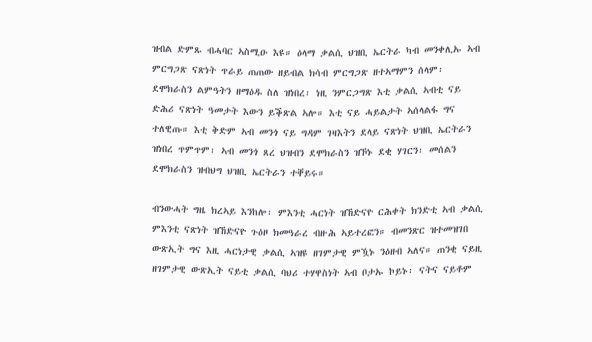ዝብል ድምጹ ብሓባር ኣስሚዑ እዩ። ዕላማ ቃልሲ ህዝቢ ኤርትራ ካብ መንቀሊኡ ኣብ ምርግጋጽ ናጽነት ጥራይ ጠጠው ዘይብል ክሳብ ምርግጋጽ ዘተኣማምን ሰላም፡ ደሞክራስን ልምዓትን ዘማዕዱ ስለ ዝነበረ፡ ነዚ ንምርጋግጽ እቲ ቃልሲ ኣብቲ ናይ ድሕሪ ናጽነት ዓመታት እውን ይቕጽል ኣሎ። እቲ ናይ ሓይልታት ኣሰላልፋ ግና ተለዊጡ። እቲ ቅድም ኣብ መንጎ ናይ ግዳም ገዛእትን ደላይ ናጽነት ህዝቢ ኤርትራን ዝነበረ ጥምጥም፡ ኣብ መንጎ ጸረ ህዝብን ደሞክራስን ዝኾኑ ደቂ ሃገርን፡ መሰልን ደሞክራስን ዝብህግ ህዝቢ ኤርትራን ተቐይሩ።

ብንውሓት ግዜ ክረኣይ እንከሎ፡ ምእንቲ ሓርነት ዝኸድናዮ ርሕቀት ክንድቲ ኣብ ቃልሲ ምእንቲ ናጽነት ዝኸድናዮ ጉዕዞ ክመዓራረ ብዙሕ ኣይተረፎን። ብመንጽር ዝተመዝገበ ውጽኢት ግና እዚ ሓርነታዊ ቃልሲ ኣዝዩ ዘገምታዊ ምዃኑ ንዕዘብ ኣለና። ጠንቂ ናይዚ ዘገምታዊ ውጽኢት ናይቲ ቃልሲ ባህሪ ተሃዋስነት ኣብ ቦታኡ ኮይኑ፡ ናትና ናይቶም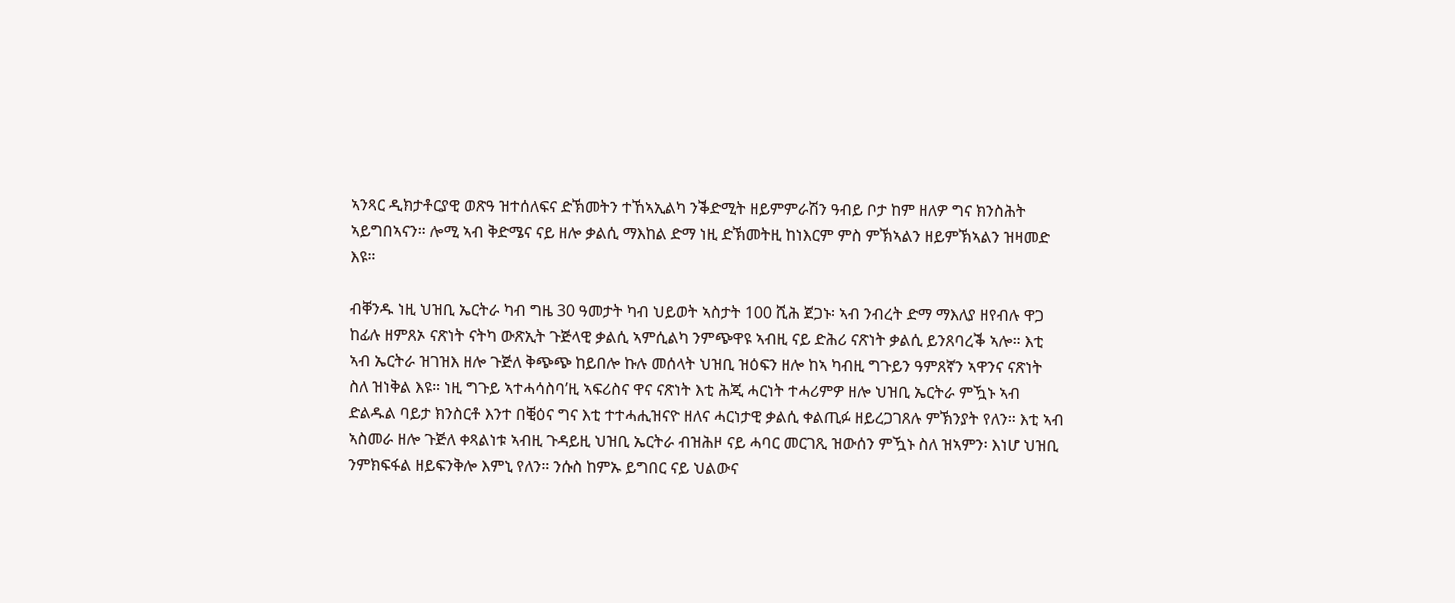ኣንጻር ዲክታቶርያዊ ወጽዓ ዝተሰለፍና ድኽመትን ተኸኣኢልካ ንቕድሚት ዘይምምራሽን ዓብይ ቦታ ከም ዘለዎ ግና ክንስሕት ኣይግበኣናን። ሎሚ ኣብ ቅድሜና ናይ ዘሎ ቃልሲ ማእከል ድማ ነዚ ድኽመትዚ ከነእርም ምስ ምኽኣልን ዘይምኽኣልን ዝዛመድ እዩ።

ብቐንዱ ነዚ ህዝቢ ኤርትራ ካብ ግዜ 30 ዓመታት ካብ ህይወት ኣስታት 100 ሺሕ ጀጋኑ፡ ኣብ ንብረት ድማ ማእለያ ዘየብሉ ዋጋ ከፊሉ ዘምጸኦ ናጽነት ናትካ ውጽኢት ጉጅላዊ ቃልሲ ኣምሲልካ ንምጭዋዩ ኣብዚ ናይ ድሕሪ ናጽነት ቃልሲ ይንጸባረቕ ኣሎ። እቲ ኣብ ኤርትራ ዝገዝእ ዘሎ ጉጅለ ቅጭጭ ከይበሎ ኩሉ መሰላት ህዝቢ ዝዕፍን ዘሎ ከኣ ካብዚ ግጉይን ዓምጸኛን ኣዋንና ናጽነት ስለ ዝነቅል እዩ። ነዚ ግጉይ ኣተሓሳስባ’ዚ ኣፍሪስና ዋና ናጽነት እቲ ሕጂ ሓርነት ተሓሪምዎ ዘሎ ህዝቢ ኤርትራ ምዃኑ ኣብ ድልዱል ባይታ ክንስርቶ እንተ በቒዕና ግና እቲ ተተሓሒዝናዮ ዘለና ሓርነታዊ ቃልሲ ቀልጢፉ ዘይረጋገጸሉ ምኽንያት የለን። እቲ ኣብ ኣስመራ ዘሎ ጉጅለ ቀጻልነቱ ኣብዚ ጉዳይዚ ህዝቢ ኤርትራ ብዝሕዞ ናይ ሓባር መርገጺ ዝውሰን ምዃኑ ስለ ዝኣምን፡ እነሆ ህዝቢ ንምክፍፋል ዘይፍንቅሎ እምኒ የለን። ንሱስ ከምኡ ይግበር ናይ ህልውና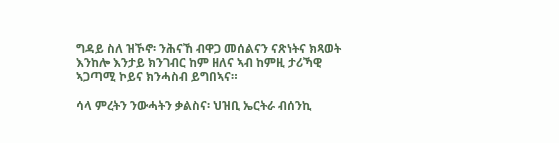ግዳይ ስለ ዝኾኖ፡ ንሕናኸ ብዋጋ መሰልናን ናጽነትና ክጻወት እንከሎ እንታይ ክንገብር ከም ዘለና ኣብ ከምዚ ታሪኻዊ ኣጋጣሚ ኮይና ክንሓስብ ይግበኣና።

ሳላ ምረትን ንውሓትን ቃልስና፡ ህዝቢ ኤርትራ ብሰንኪ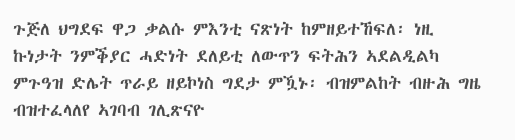ጉጅለ ህግደፍ ዋጋ ቃልሱ ምእንቲ ናጽነት ከምዘይተኸፍለ፡ ነዚ ኩነታት ንምቕያር ሓድነት ደለይቲ ለውጥን ፍትሕን ኣደልዲልካ ምጉዓዝ ድሌት ጥራይ ዘይኮነስ ግደታ ምዃኑ፡ ብዝምልከት ብዙሕ ግዜ ብዝተፈላለየ ኣገባብ ገሊጽናዮ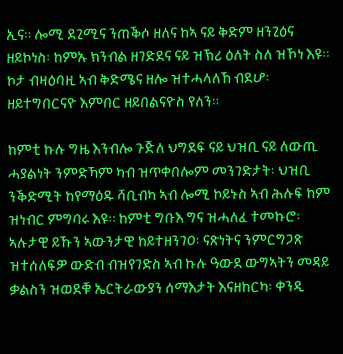ኢና። ሎሚ ደጊሚና ንጠቕሶ ዘለና ከኣ ናይ ቅድም ዘንጊዕና ዘይኮነስ፡ ከምኡ ክንብል ዘገድደና ናይ ዝኽሪ ዕለት ስለ ዝኾነ እዩ። ኮታ ብዛዕባዚ ኣብ ቅድሜና ዘሎ ዝተሓላለኸ ብደሆ፡ ዘይተግበርናዮ እምበር ዘይበልናዮስ የለን።

ከምቲ ኩሉ ግዜ እንብሎ ጉጅለ ህግደፍ ናይ ህዝቢ ናይ ለውጢ ሓያልነት ንምድኻም ካብ ዝጥቀበሎም መንገድታት፡ ህዝቢ ንቕድሚት ከየማዕዱ ሻቢብካ ኣብ ሎሚ ኮይኑስ ኣብ ሕሉፍ ከም ዝነብር ምግባሩ እዩ። ከምቲ ግቡእ ግና ዝሓለፈ ተመኩሮ፡ ኣሉታዊ ይኹን ኣውንታዊ ከይተዘንገዐ፡ ናጽነትና ንምርግጋጽ ዝተሰለፍዎ ውድብ ብዝየገድስ ኣብ ኩሉ ዓውደ ውግኣትን መዳይ ቃልስን ዝወደቑ ኤርትራውያን ሰማእታት እናዘከርካ፡ ቀንዲ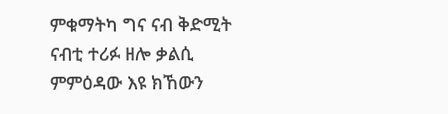ምቁማትካ ግና ናብ ቅድሚት ናብቲ ተሪፉ ዘሎ ቃልሲ ምምዕዳው እዩ ክኸውን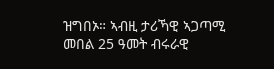ዝግበኦ። ኣብዚ ታሪኻዊ ኣጋጣሚ መበል 25 ዓመት ብሩራዊ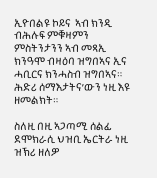ኢዮበልዩ ኮይና  ኣብ ክንዲ ብሕሉፍ ምቑዛምን ምስትንታንን ኣብ መጻኢ ክንዓሞ ብዛዕባ ዝግበኣና ኢና ሓቢርና ክንሓስብ ዝግበኣና። ሕድሪ ሰማእታትና’ውን ነዚ እዩ ዘመልክት።

ስለዚ በዚ ኣጋጣሚ ሰልፊ ደሞክራሲ ህዝቢ ኤርትራ ነዚ ዝኽሪ ዘለዎ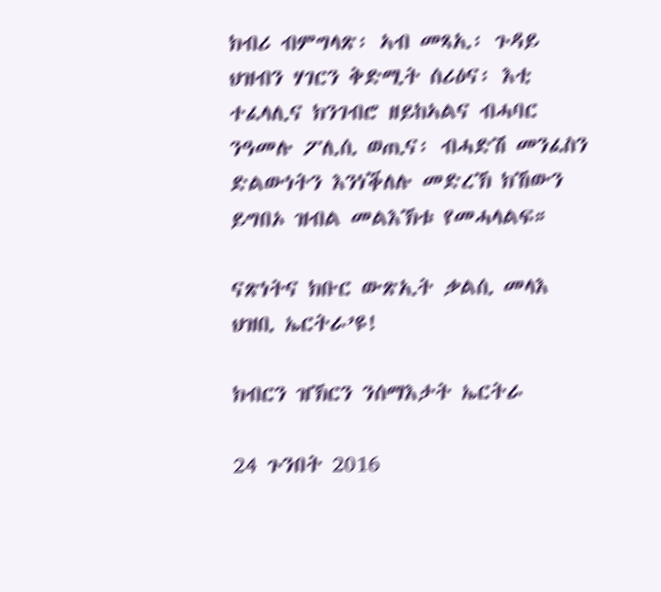ክብሪ ብምግላጽ፡ ኣብ መጻኢ፡ ጉዳይ ህዝብን ሃገርን ቅድሚት ሰሪዕና፡ እቲ ተፈላሊና ክንገብሮ ዘይከኣልና ብሓባር ንዓመሉ ፖሊሲ ወጢና፡ ብሓድሽ መንፈስን ድልውነትን እንነቕለሉ መድረኽ ክኸውን ይግበኦ ዝብል መልእኽቱ የመሓላልፍ።

ናጽነትና ክቡር ውጽኢት ቃልሲ መላእ ህዝቢ ኤርትራ’ዩ!

ክብርን ዝኽርን ንሰማእታት ኤርትራ

24 ጉንበት 2016